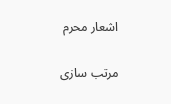اشعار محرم

مرتب سازی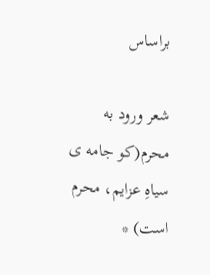براساس

شعر ورود به محرم(كو جامه ی سیاهِ عزایم، محرم است) *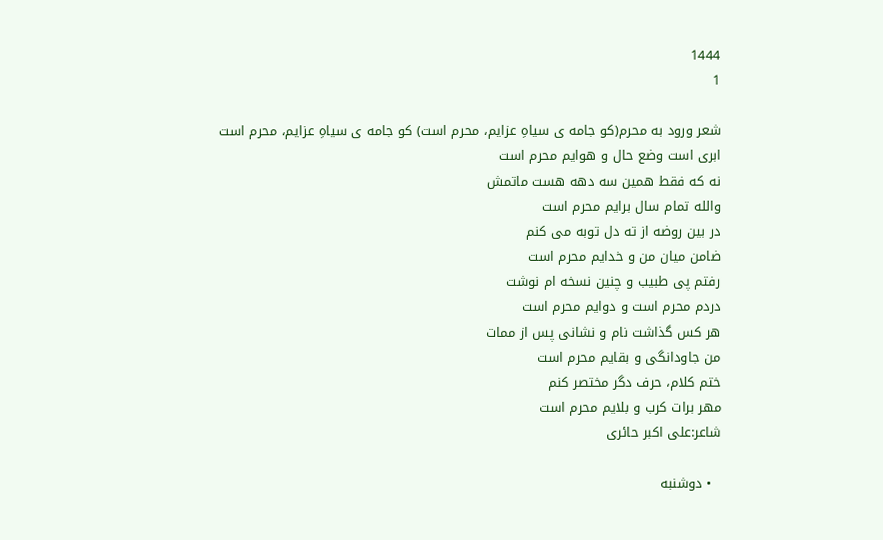1444
1

شعر ورود به محرم(كو جامه ی سیاهِ عزایم، محرم است) كو جامه ی سیاهِ عزایم، محرم است
ابری است وضع حال و هوایم محرم است
نه كه فقط همین سه دهه هست ماتمش
والله تمام سال برایم محرم است
در بین روضه از ته دل توبه می كنم
ضامن میان من و خدایم محرم است
رفتم پی طبیب و چنین نسخه ام نوشت
دردم محرم است و دوایم محرم است
هر كس گذاشت نام و نشانی پس از ممات
من جاودانگی و بقایم محرم است
ختم كلام، حرف دگر مختصر كنم
مهر برات كرب و بلایم محرم است
شاعر:علی اکبر حائری

  • دوشنبه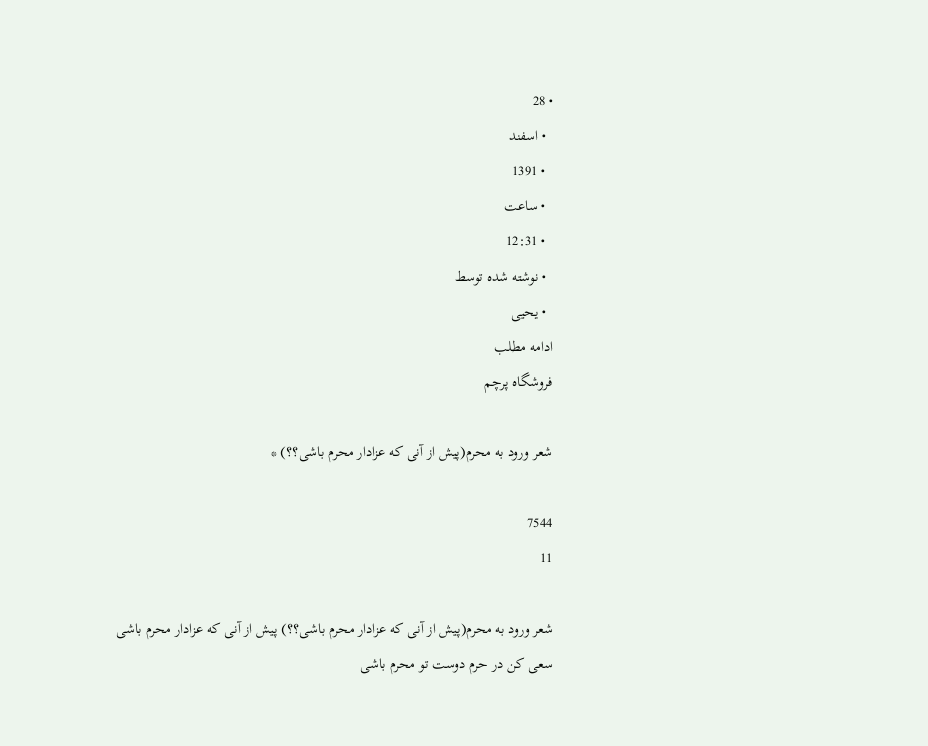• 28
  • اسفند
  • 1391
  • ساعت
  • 12:31
  • نوشته شده توسط
  • یحیی
ادامه مطلب
فروشگاه پرچم

شعر ورود به محرم(پیش از آنی که عزادار محرم باشی؟؟) *

7544
11

شعر ورود به محرم(پیش از آنی که عزادار محرم باشی؟؟) پیش از آنی که عزادار محرم باشی
سعی کن در حرم دوست تو محرم باشی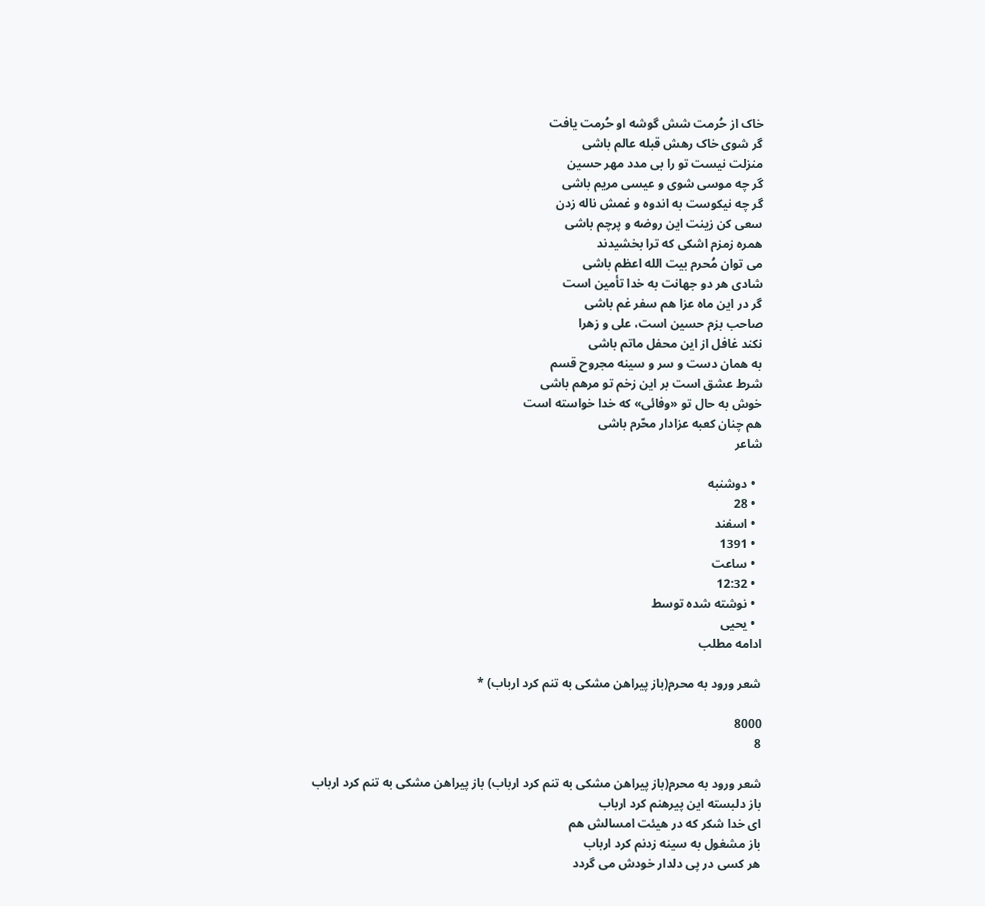خاک از حُرمت شش گوشه او حُرمت یافت
گر شوی خاک رهش قبله عالم باشی
منزلت نیست تو را بی مدد مهر حسین
گر چه موسی شوی و عیسی مریم باشی
گر چه نیکوست به اندوه و غمش ناله زدن
سعی کن زینت این روضه و پرچم باشی
همره زمزم اشکی که ترا بخشیدند
می توان مُحرم بیت الله اعظم باشی
شادی هر دو جهانت به خدا تأمین است
گر در این ماه عزا هم سفر غم باشی
صاحب بزم حسین است، علی و زهرا
نکند غافل از این محفل ماتم باشی
به همان دست و سر و سینه مجروح قسم
شرط عشق است بر این زخم تو مرهم باشی
خوش به حال تو «وفائی» که خدا خواسته است
هم چنان کعبه عزادار محّرم باشی
شاعر

  • دوشنبه
  • 28
  • اسفند
  • 1391
  • ساعت
  • 12:32
  • نوشته شده توسط
  • یحیی
ادامه مطلب

شعر ورود به محرم(باز پیراهن مشکی به تنم کرد ارباب) *

8000
8

شعر ورود به محرم(باز پیراهن مشکی به تنم کرد ارباب) باز پیراهن مشکی به تنم کرد ارباب
باز دلبسته این پیرهنم کرد ارباب
ای خدا شکر که در هیئت امسالش هم
باز مشغول به سینه زدنم کرد ارباب
هر کسی در پی دلدار خودش می گردد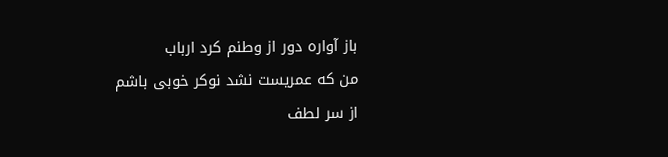باز آواره دور از وطنم کرد ارباب
من که عمریست نشد نوکر خوبی باشم
از سر لطف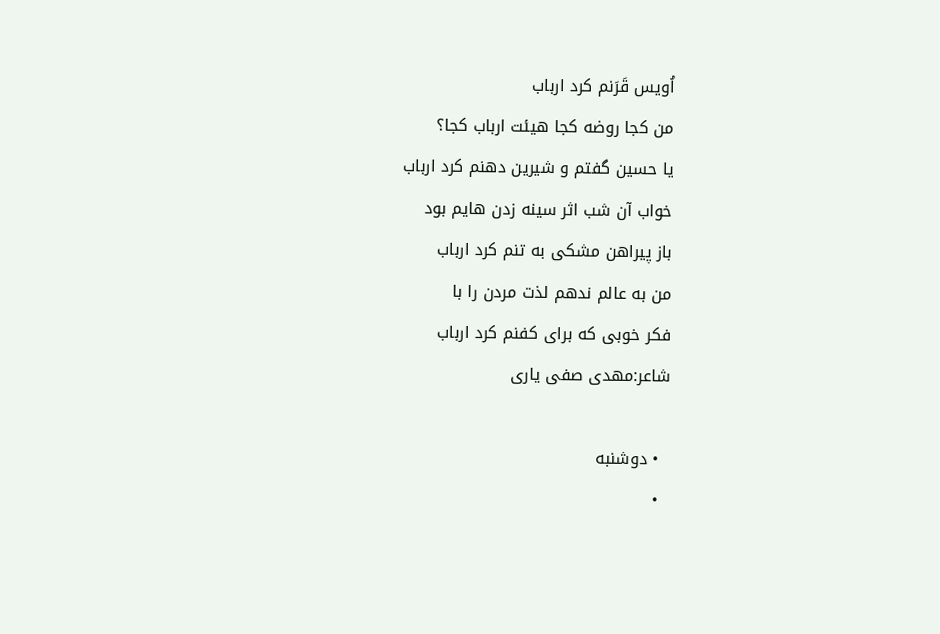اُویس قَرَنم کرد ارباب
من کجا روضه کجا هیئت ارباب کجا؟
یا حسین گفتم و شیرین دهنم کرد ارباب
خواب آن شب اثر سینه زدن هایم بود
باز پیراهن مشکی به تنم کرد ارباب
من به عالم ندهم لذت مردن را با
فکر خوبی که برای کفنم کرد ارباب
شاعر:مهدی صفی یاری

  • دوشنبه
  •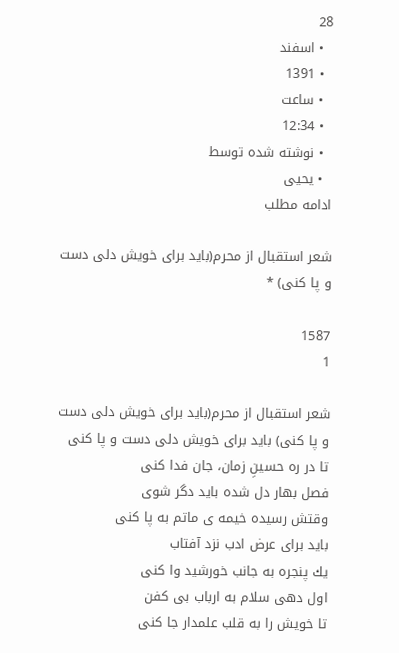28
  • اسفند
  • 1391
  • ساعت
  • 12:34
  • نوشته شده توسط
  • یحیی
ادامه مطلب

شعر استقبال از محرم(باید برای خویش دلی دست و پا كنی) *

1587
1

شعر استقبال از محرم(باید برای خویش دلی دست و پا كنی) باید برای خویش دلی دست و پا كنی
تا در ره حسینِ زمان، جان فدا كنی
فصل بهار دل شده باید دگر شوی
وقتش رسیده خیمه ی ماتم به پا كنی
باید برای عرض ادب نزد آفتاب
یك پنجره به جانب خورشید وا كنی
اول دهی سلام به ارباب بی كفن
تا خویش را به قلب علمدار جا كنی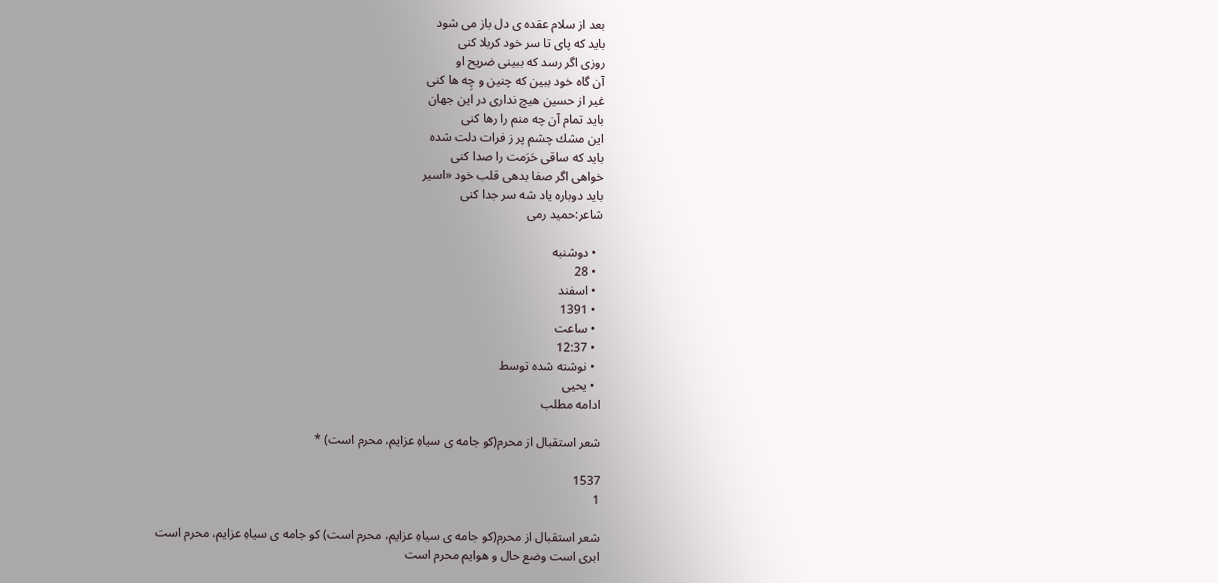بعد از سلام عقده ی دل باز می شود
باید كه پای تا سر خود كربلا كنی
روزی اگر رسد كه ببینی ضریح او
آن گاه خود ببین كه چنین و چِه ها كنی
غیر از حسین هیچ نداری در این جهان
باید تمام آن چه منم را رها كنی
این مشك چشم پر ز فرات دلت شده
باید كه ساقی حَرَمت را صدا كنی
خواهی اگر صفا بدهی قلب خود «اسیر
باید دوباره یاد شه سر جدا كنی
شاعر:حمید رمی

  • دوشنبه
  • 28
  • اسفند
  • 1391
  • ساعت
  • 12:37
  • نوشته شده توسط
  • یحیی
ادامه مطلب

شعر استقبال از محرم(كو جامه ی سیاهِ عزایم، محرم است) *

1537
1

شعر استقبال از محرم(كو جامه ی سیاهِ عزایم، محرم است) كو جامه ی سیاهِ عزایم، محرم است
ابری است وضع حال و هوایم محرم است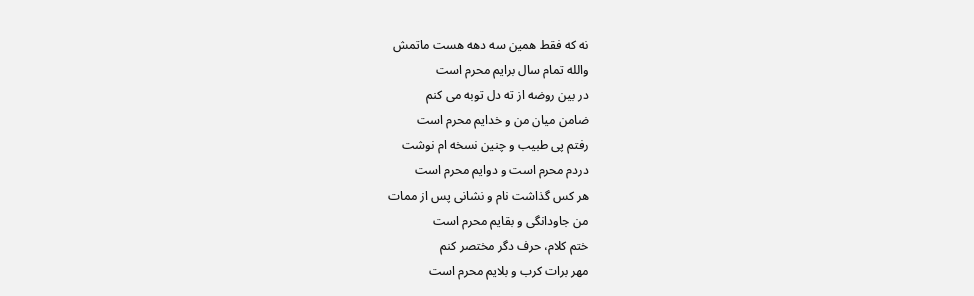نه كه فقط همین سه دهه هست ماتمش
والله تمام سال برایم محرم است
در بین روضه از ته دل توبه می كنم
ضامن میان من و خدایم محرم است
رفتم پی طبیب و چنین نسخه ام نوشت
دردم محرم است و دوایم محرم است
هر كس گذاشت نام و نشانی پس از ممات
من جاودانگی و بقایم محرم است
ختم كلام، حرف دگر مختصر كنم
مهر برات كرب و بلایم محرم است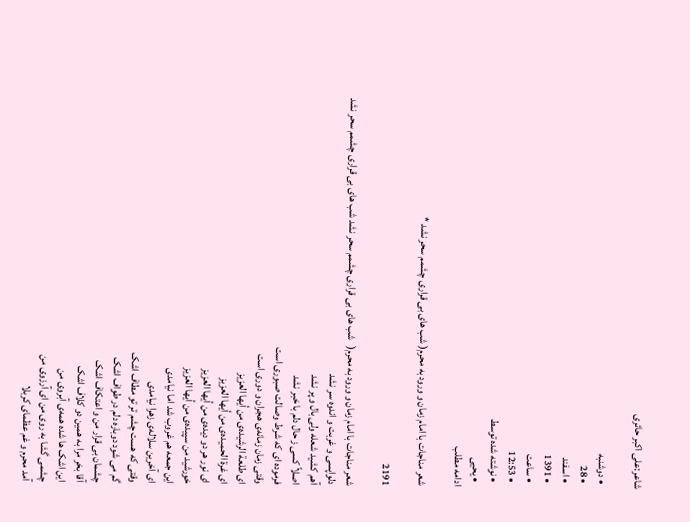شاعر:علی اکبر حائری

  • دوشنبه
  • 28
  • اسفند
  • 1391
  • ساعت
  • 12:53
  • نوشته شده توسط
  • یحیی
ادامه مطلب

شعر مناجات با امام زمان و ورود به محرم( شب های بی قراری چشمم سحر نشد *

2191

شعر مناجات با امام زمان و ورود به محرم(   شب های بی قراری چشمم سحر نشد شب های بی قراری چشمم سحر نشد
دلواپسی و غربت و اندوه سر نشد
آهم کشید شعله ولی بال و پر نشد
اصلاً کسی ز حال دلم با خبر نشد
فرموده ای که شرط وصالت صبوری است
وقتی زمان زمانه‌ی هجران و دوری است
ای طلعة الرشیده‌ی من أیها العزیز
ای غرة الحمیده‌ی من أیها العزیز
ای نور هر دو دیده‌ی من أیها العزیز
خورشید من سپیده‌ی من أیها العزیز
این جمعه هم غروب شد اما نیامدی
ای آخرین سلاله‌ی زهرا نیامدی
وقتی که هست چشم تر تو مطاف اشک
گم می شود دوباره دلم در طواف اشک
چشمان بی قرار من و اعتکاف اشک
آقا بخر مرا به همین دو کلاف اشک
این اشک ها شده همه‌ی آبروی من
چشمی گشا به روی من ای آرزوی من
آمد محرم و غم عظمای کربلا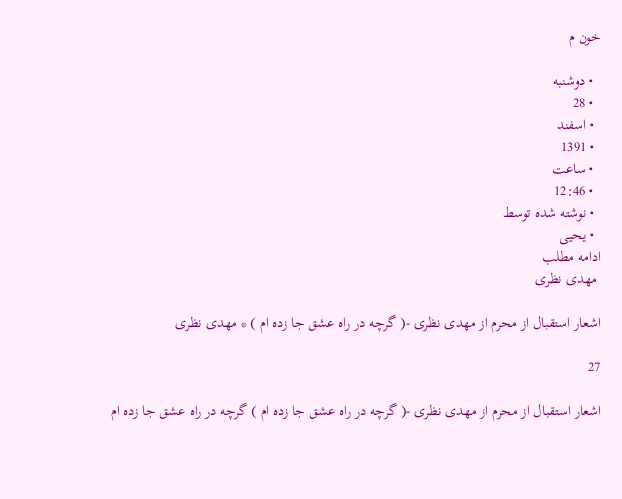خون م

  • دوشنبه
  • 28
  • اسفند
  • 1391
  • ساعت
  • 12:46
  • نوشته شده توسط
  • یحیی
ادامه مطلب
 مهدی نظری

اشعار استقبال از محرم از مهدی نظری -( گرچه در راه عشق جا زده ام ) * مهدی نظری

27

اشعار استقبال از محرم از مهدی نظری -( گرچه در راه عشق جا زده ام ) گرچه در راه عشق جا زده ام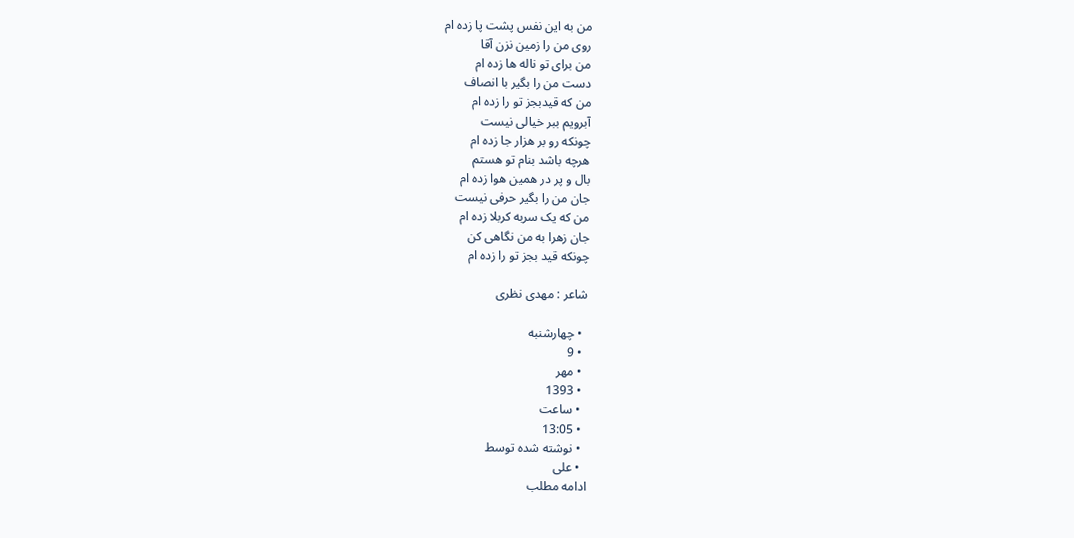من به این نفس پشت پا زده ام
روی من را زمین نزن آقا
من برای تو ناله ها زده ام
دست من را بگیر با انصاف
من که قیدبجز تو را زده ام
آبرویم ببر خیالی نیست
چونکه رو بر هزار جا زده ام
هرچه باشد بنام تو هستم
بال و پر در همین هوا زده ام
جان من را بگیر حرفی نیست
من که یک سربه کربلا زده ام
جان زهرا به من نگاهی کن
چونکه قید بجز تو را زده ام

شاعر : مهدی نظری

  • چهارشنبه
  • 9
  • مهر
  • 1393
  • ساعت
  • 13:05
  • نوشته شده توسط
  • علی
ادامه مطلب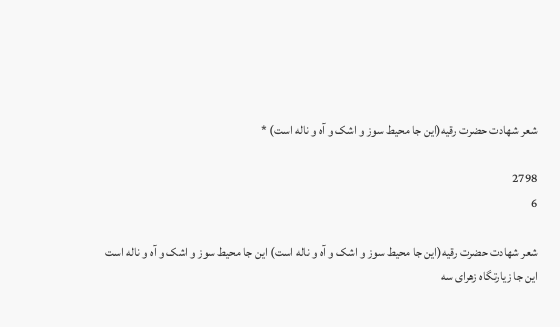شعر شهادت حضرت رقیه(این جا محیط سوز و اشک و آه و ناله است) *

2798
6

شعر شهادت حضرت رقیه(این جا محیط سوز و اشک و آه و ناله است) این جا محیط سوز و اشک و آه و ناله است
این جا زیارتگاه زهرای سه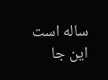ساله است
این جا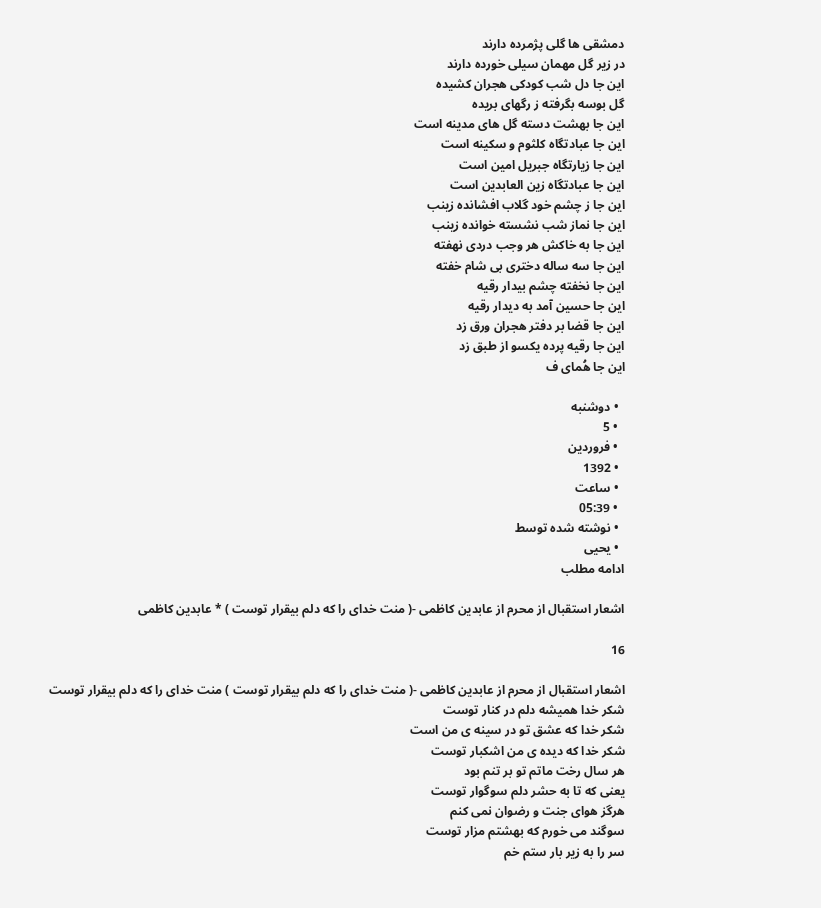دمشقی ها گلی پژمرده دارند
در زیر گل مهمان سیلی خورده دارند
این جا دل شب کودکی هجران کشیده
گل بوسه بگرفته ز رگهای بریده
این جا بهشت دسته گل های مدینه است
این جا عبادتگاه کلثوم و سکینه است
این جا زیارتگاه جبریل امین است
این جا عبادتگاه زین العابدین است
این جا ز چشم خود گلاب افشانده زینب
این جا نماز شب نشسته خوانده زینب
این جا به خاکش هر وجب دردی نهفته
این جا سه ساله دختری بی شام خفته
این جا نخفته چشم بیدار رقیه
این جا حسین آمد به دیدار رقیه
این جا قضا بر دفتر هجران ورق زد
این جا رقیه پرده یکسو از طبق زد
این جا هُمای ف

  • دوشنبه
  • 5
  • فروردین
  • 1392
  • ساعت
  • 05:39
  • نوشته شده توسط
  • یحیی
ادامه مطلب

اشعار استقبال از محرم از عابدین کاظمی -( منت خدای را که دلم بیقرار توست ) * عابدین کاظمی

16

اشعار استقبال از محرم از عابدین کاظمی -( منت خدای را که دلم بیقرار توست ) منت خدای را که دلم بیقرار توست
شکر خدا همیشه دلم در کنار توست
شکر خدا که عشق تو در سینه ی من است
شکر خدا که دیده ی من اشکبار توست
هر سال رخت ماتم تو بر تنم بود
یعنی که تا به حشر دلم سوگوار توست
هرگز هوای جنت و رضوان نمی کنم
سوگند می خورم که بهشتم مزار توست
سر را به زیر بار ستم خم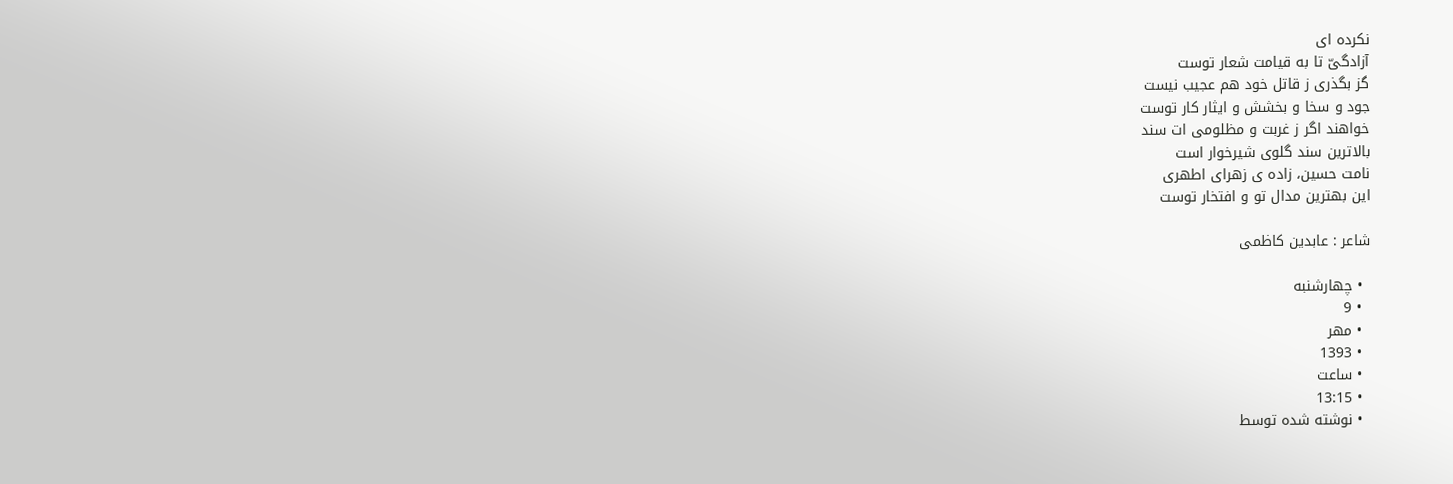نکرده ای
آزادگیّ تا به قیامت شعار توست
گز بگذری ز قاتل خود هم عجیب نیست
جود و سخا و بخشش و ایثار کار توست
خواهند اگر ز غربت و مظلومی ات سند
بالاترین سند گلوی شیرخوار است
نامت حسین، زاده ی زهرای اطهری
این بهترین مدال تو و افتخار توست

شاعر : عابدین کاظمی

  • چهارشنبه
  • 9
  • مهر
  • 1393
  • ساعت
  • 13:15
  • نوشته شده توسط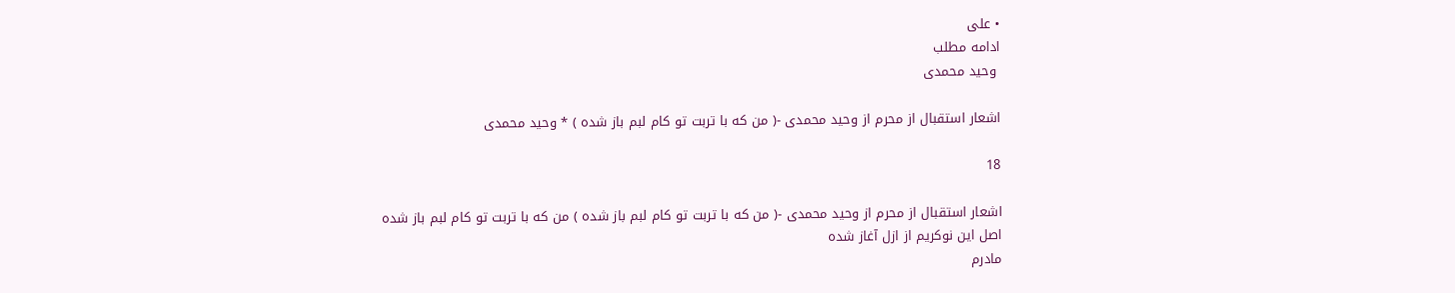• علی
ادامه مطلب
 وحید محمدی

اشعار استقبال از محرم از وحید محمدی -( من که با تربت تو کام لبم باز شده ) * وحید محمدی

18

اشعار استقبال از محرم از وحید محمدی -( من که با تربت تو کام لبم باز شده ) من که با تربت تو کام لبم باز شده
اصل این نوکریم از ازل آغاز شده
مادرم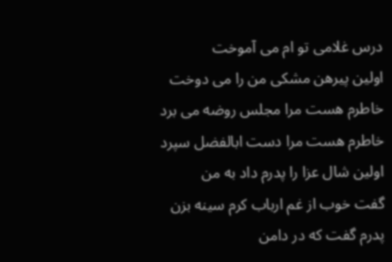درس غلامی تو ام می آموخت
اولین پیرهن مشکی من را می دوخت
خاطرم هست مرا مجلس روضه می برد
خاطرم هست مرا دست ابالفضل سپرد
اولین شال عزا را پدرم داد به من
گفت خوب از غم ارباب کرم سینه بزن
پدرم گفت که در دامن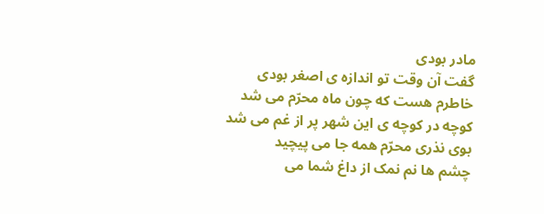مادر بودی
گفت آن وقت تو اندازه ی اصغر بودی
خاطرم هست که چون ماه محرّم می شد
کوچه در کوچه ی این شهر پر از غم می شد
بوی نذری محرّم همه جا می پیچید
چشم ها نم نمک از داغ شما می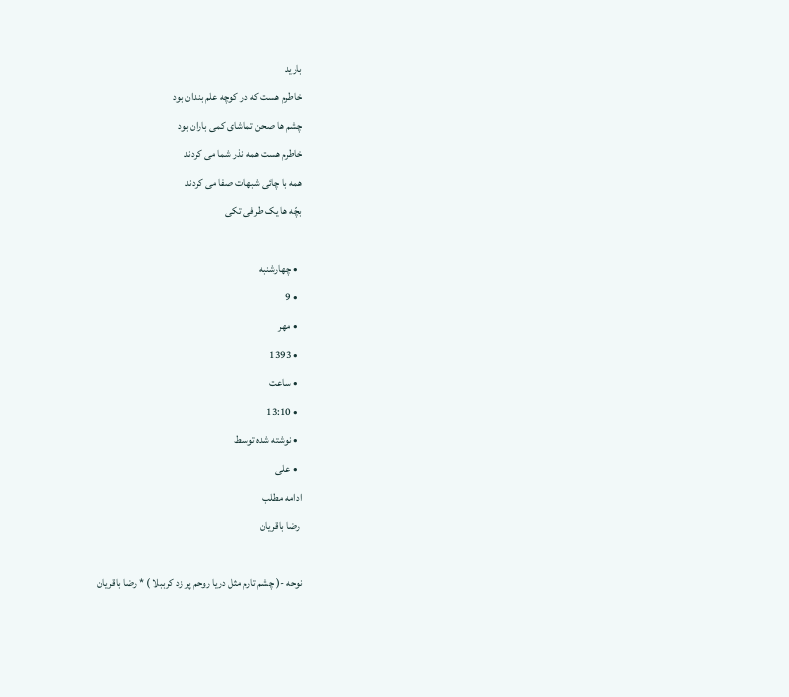بارید
خاطرم هست که در کوچه علم بندان بود
چشم ها صحن تماشای کمی باران بود
خاطرم هست همه نذر شما می کردند
همه با چائی شبهات صفا می کردند
بچّه ها یک طرفی تکی

  • چهارشنبه
  • 9
  • مهر
  • 1393
  • ساعت
  • 13:10
  • نوشته شده توسط
  • علی
ادامه مطلب
 رضا باقریان

نوحه -( چشم تارم مثل دریا روحم پر زد کرببلا ) * رضا باقریان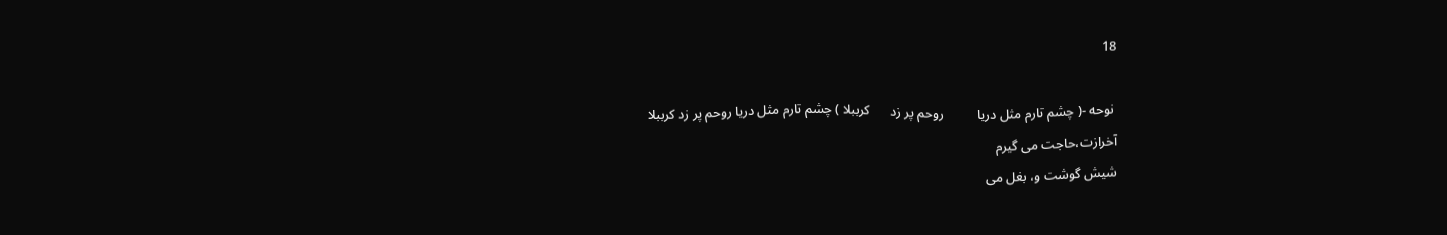18

 نوحه -( چشم تارم مثل دریا          روحم پر زد      کرببلا ) چشم تارم مثل دریا روحم پر زد کرببلا
آخرازت،حاجت می گیرم
شیش گوشت و، بغل می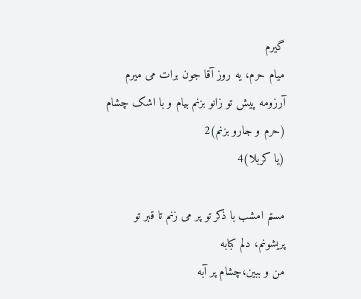گیرم
میام حرم، یه روز آقا جون برات می میرم
آرزومه پیش تو زانو بزنم بیام و با اشک چشام
(حرم و جارو بزنم)2
(یا کربلا)4

مستم امشب با ذکر تو پر می زنم تا قبر تو
پریشونم، دلم کبابه
من و ببین،چشام پر آبه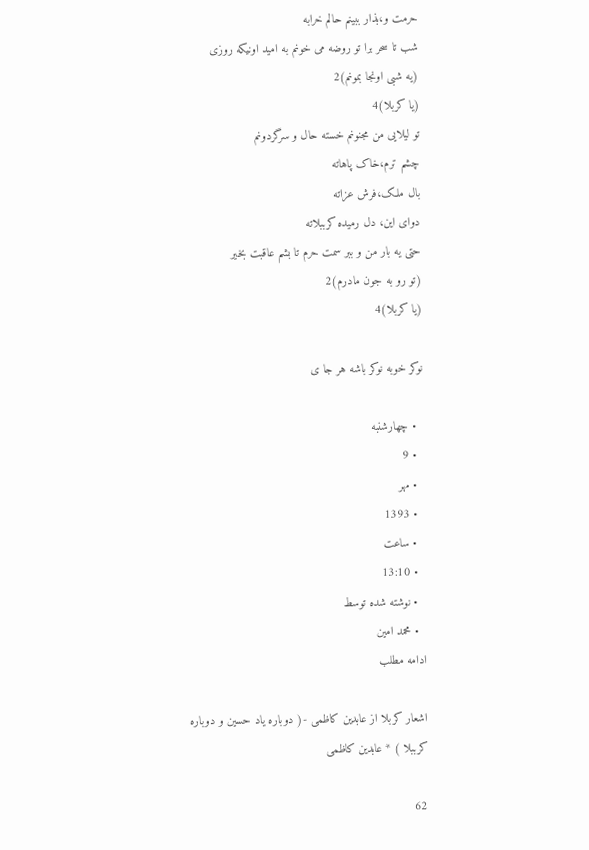حرمت و،بذار ببینم حالم خرابه
شب تا سحر برا تو روضه می خونم به امید اونیکه روزی
(یه شبی اونجا بمونم)2
(یا کربلا)4
تو لیلایی من مجنونم خسته حال و سرگردونم
چشم ترم،خاک پاهاته
بال ملک،فرش عزاته
دوای این، دل رمیده کرببلاته
حتی یه بار من و ببر سمت حرم تا بشم عاقبت بخیر
(تو رو به جون مادرم)2
(یا کربلا)4

نوکر خوبه نوکر باشه هر جا ی

  • چهارشنبه
  • 9
  • مهر
  • 1393
  • ساعت
  • 13:10
  • نوشته شده توسط
  • محمد امین
ادامه مطلب

اشعار کربلا از عابدین کاظمی -( دوباره یاد حسین و دوباره کرببلا ) * عابدین کاظمی

62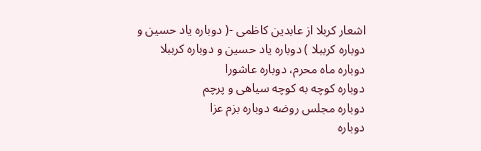اشعار کربلا از عابدین کاظمی -( دوباره یاد حسین و دوباره کرببلا ) دوباره یاد حسین و دوباره کرببلا
دوباره ماه محرم، دوباره عاشورا
دوباره کوچه به کوچه سیاهی و پرچم
دوباره مجلس روضه دوباره بزم عزا
دوباره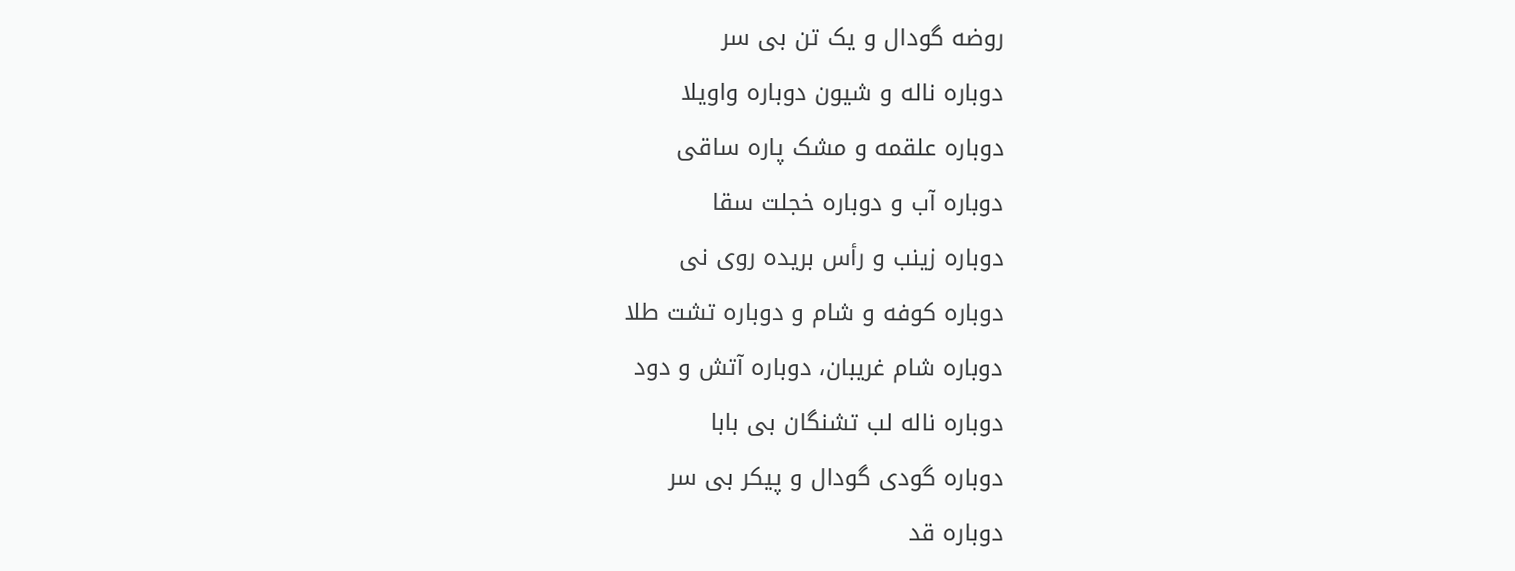روضه گودال و یک تن بی سر
دوباره ناله و شیون دوباره واویلا
دوباره علقمه و مشک پاره ساقی
دوباره آب و دوباره خجلت سقا
دوباره زینب و رأس بریده روی نی
دوباره کوفه و شام و دوباره تشت طلا
دوباره شام غریبان، دوباره آتش و دود
دوباره ناله لب تشنگان بی بابا
دوباره گودی گودال و پیکر بی سر
دوباره قد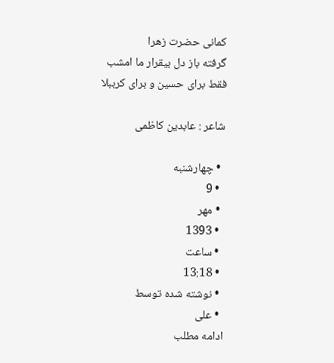کمانی حضرت زهرا
گرفته باز دل بیقرار ما امشب
فقط برای حسین و برای کرببلا

شاعر : عابدین کاظمی

  • چهارشنبه
  • 9
  • مهر
  • 1393
  • ساعت
  • 13:18
  • نوشته شده توسط
  • علی
ادامه مطلب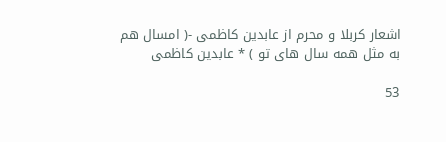اشعار کربلا و محرم از عابدین کاظمی -( امسال هم به مثل همه سال های تو ) * عابدین کاظمی

53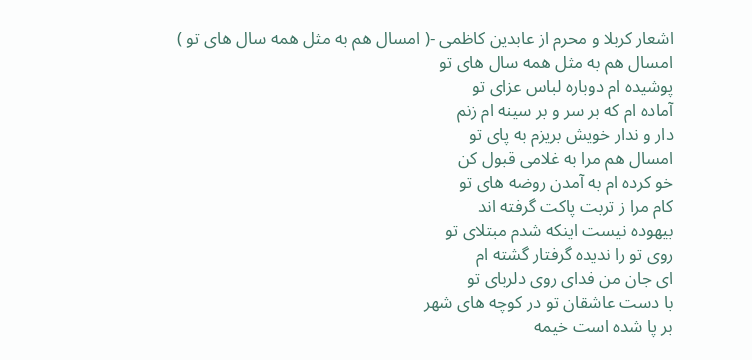اشعار کربلا و محرم از عابدین کاظمی -( امسال هم به مثل همه سال های تو ) امسال هم به مثل همه سال های تو
پوشیده ام دوباره لباس عزای تو
آماده ام که بر سر و بر سینه ام زنم
دار و ندار خویش بریزم به پای تو
امسال هم مرا به غلامی قبول کن
خو کرده ام به آمدن روضه های تو
کام مرا ز تربت پاکت گرفته اند
بیهوده نیست اینکه شدم مبتلای تو
روی تو را ندیده گرفتار گشته ام
ای جان من فدای روی دلربای تو
با دست عاشقان تو در کوچه های شهر
بر پا شده است خیمه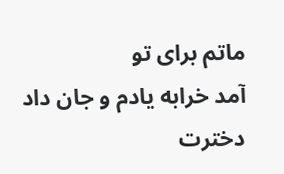ماتم برای تو
آمد خرابه یادم و جان داد دخترت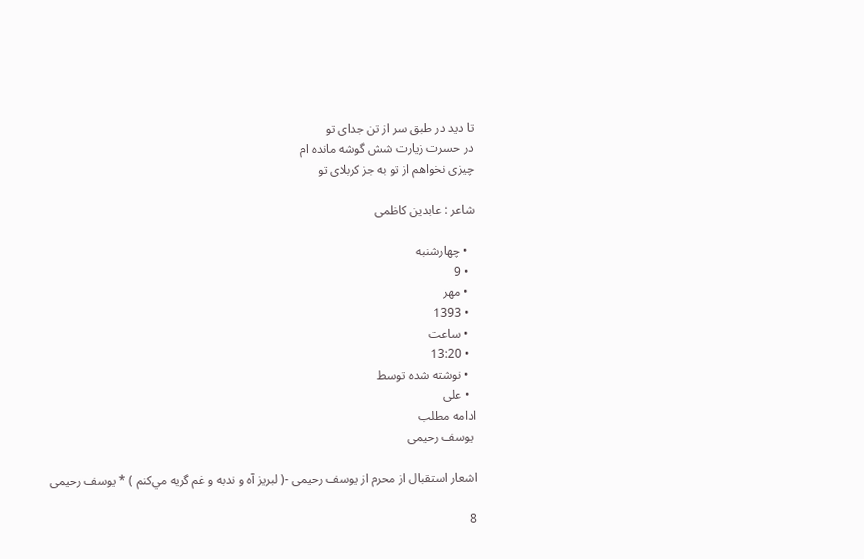تا دید در طبق سر از تن جدای تو
در حسرت زیارت شش گوشه مانده ام
چیزی نخواهم از تو به جز کربلای تو

شاعر : عابدین کاظمی

  • چهارشنبه
  • 9
  • مهر
  • 1393
  • ساعت
  • 13:20
  • نوشته شده توسط
  • علی
ادامه مطلب
 یوسف رحیمی

اشعار استقبال از محرم از یوسف رحیمی -( لبريز آه و ندبه و غم گريه مي‌کنم ) * یوسف رحیمی

8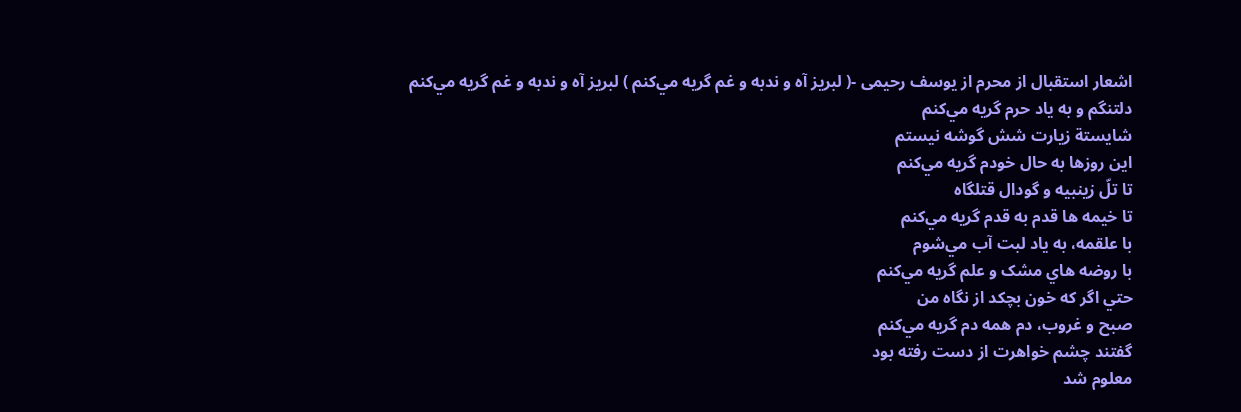اشعار استقبال از محرم از یوسف رحیمی -( لبريز آه و ندبه و غم گريه مي‌کنم ) لبريز آه و ندبه و غم گريه مي‌کنم
دلتنگم و به ياد حرم گريه مي‌کنم
شايستة زيارت شش گوشه نيستم
اين روزها به حال خودم گريه مي‌کنم
تا تلّ زينبيه و گودال قتلگاه
تا خيمه ها قدم به قدم گريه مي‌کنم
با علقمه، به ياد لبت آب مي‌شوم
با روضه هاي مشک و علم گريه مي‌کنم
حتي اگر که خون بچکد از نگاه من
صبح و غروب، دم همه دم گريه مي‌کنم
گفتند چشم خواهرت از دست رفته بود
معلوم شد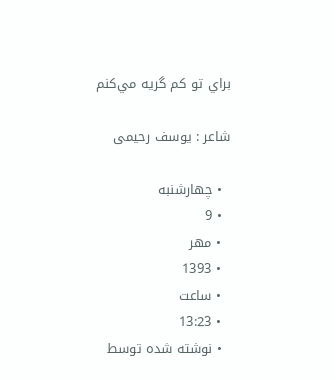براي تو کم گريه مي‌کنم

شاعر : یوسف رحیمی

  • چهارشنبه
  • 9
  • مهر
  • 1393
  • ساعت
  • 13:23
  • نوشته شده توسط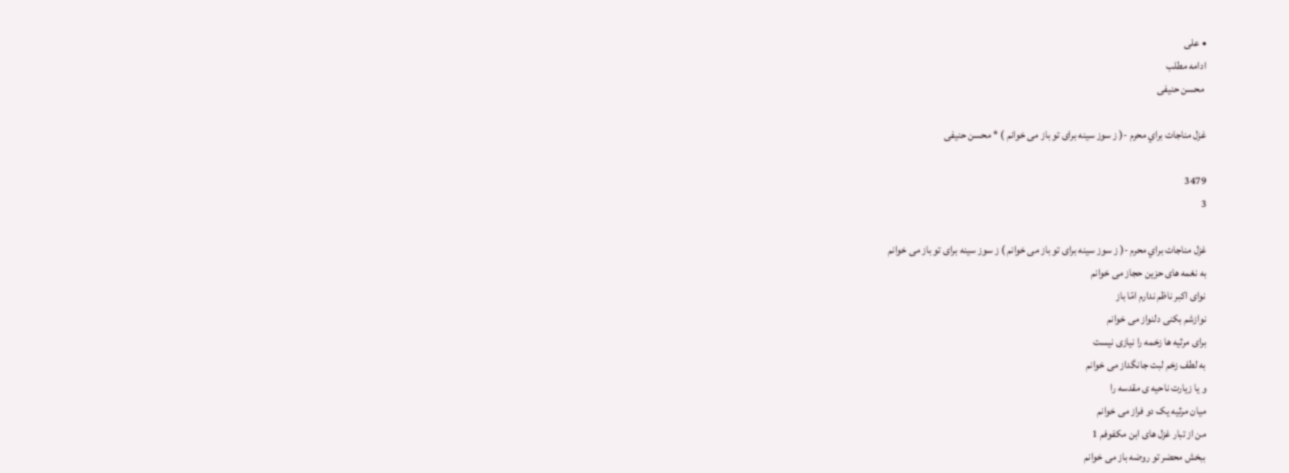• علی
ادامه مطلب
 محسن حنیفی

غزل مناجات براي محرم -( ز سوز سینه برای تو باز می خوانم ) * محسن حنیفی

3479
3

غزل مناجات براي محرم -( ز سوز سینه برای تو باز می خوانم ) ز سوز سینه برای تو باز می خوانم
به نغمه های حزین حجاز می خوانم
نوای اکبر ناظم ندارم امّا باز
نوازشم بکنی دلنواز می خوانم
برای مرثیه ها زخمه را نیازی نیست
به لطف زخم لبت جانگداز می خوانم
و یا زیارت ناحیه ی مقدسه را
میان مرثیه یک دو فراز می خوانم
من از تبار غزل های ابن مکفوفم 1
ببخش محضر تو روضه باز می خوانم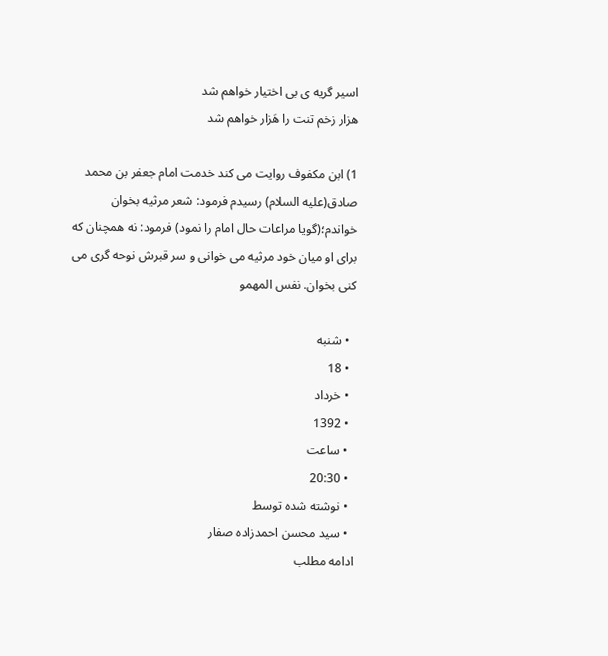اسیر گریه ی بی اختیار خواهم شد
هزار زخم تنت را هَزار خواهم شد

1) ابن مکفوف روایت می کند خدمت امام جعفر بن محمد صادق(علیه السلام) رسیدم فرمود: شعر مرثیه بخوان خواندم؛(گویا مراعات حال امام را نمود) فرمود: نه همچنان که برای او میان خود مرثیه می خوانی و سر قبرش نوحه گری می کنی بخوان. نفس المهمو

  • شنبه
  • 18
  • خرداد
  • 1392
  • ساعت
  • 20:30
  • نوشته شده توسط
  • سید محسن احمدزاده صفار
ادامه مطلب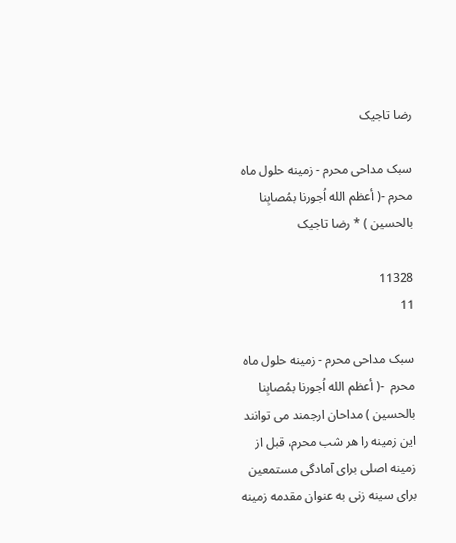رضا تاجیک

سبک مداحی محرم - زمینه حلول ماه محرم -( أعظم الله اُجورنا بمُصابِنا بالحسین ) * رضا تاجیک

11328
11

سبک مداحی محرم - زمینه حلول ماه محرم  -( أعظم الله اُجورنا بمُصابِنا بالحسین ) مداحان ارجمند می توانند این زمینه را هر شب محرم، قبل از زمینه اصلی برای آمادگی مستمعین برای سینه زنی به عنوان مقدمه زمینه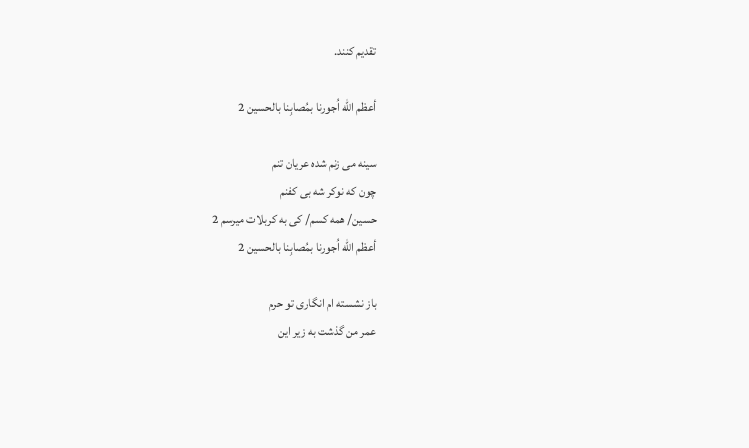تقدیم کنند.

أعظم الله اُجورنا بمُصابِنا بالحسین 2

سینه می زنم شده عریان تنم
چون که نوکر شه بی کفنم
حسین/ همه کسم/ کی به کربلات میرسم 2
أعظم الله اُجورنا بمُصابِنا بالحسین 2

باز نشسته ام انگاری تو حرم
عمر من گذشت به زیر این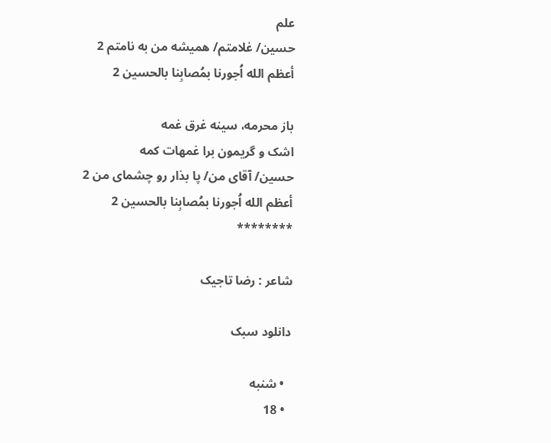علم
حسین/ غلامتم/ همیشه من به نامتم 2
أعظم الله اُجورنا بمُصابِنا بالحسین 2

باز محرمه، سینه غرق غمه
اشک و گریمون برا غمهات کمه
حسین/ آقای من/ پا بذار رو چشمای من 2
أعظم الله اُجورنا بمُصابِنا بالحسین 2
********

شاعر : رضا تاجیک

دانلود سبک

  • شنبه
  • 18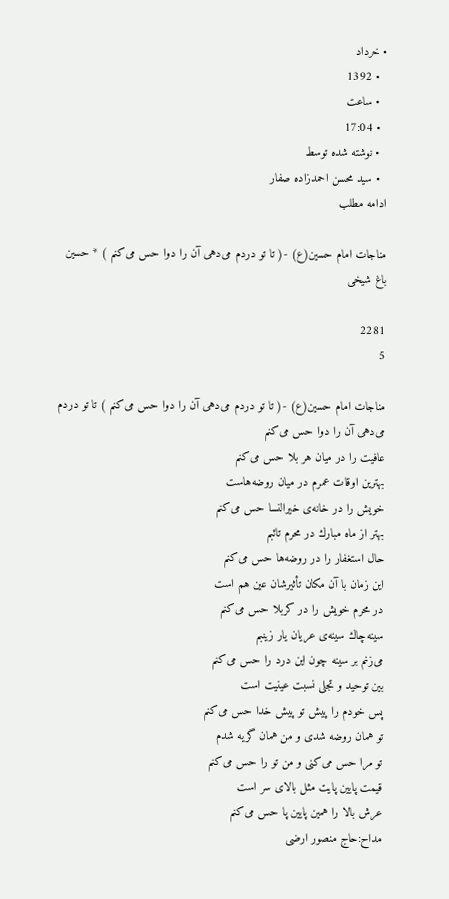• خرداد
  • 1392
  • ساعت
  • 17:04
  • نوشته شده توسط
  • سید محسن احمدزاده صفار
ادامه مطلب

مناجات امام حسین(ع) -( تا تو دردم می‌دهی آن را دوا حس می‌كنم ) * حسین باغ شیخی

2281
5

مناجات امام حسین(ع) -( تا تو دردم می‌دهی آن را دوا حس می‌كنم ) تا تو دردم می‌دهی آن را دوا حس می‌كنم
عافیت را در میان هر بلا حس می‌كنم
بهترین اوقات عمرم در میان روضه‌هاست
خویش را در خانه‌ی خیرالنسا حس می‌كنم
بهتر از ماه مبارك در محرم تائبم
حال استغفار را در روضه‌ها حس می‌كنم
این زمان با آن مكان تأثیرشان عین هم است
در محرم خویش را در كربلا حس می‌كنم
سینه‌چاك سینه‌ی عریان یار زینبم
می‌زنم بر سینه چون این درد را حس می‌كنم
بین توحید و تجلی نسبت عینیت است
پس خودم را پیش تو پیش خدا حس می‌كنم
تو همان روضه شدی و من همان گریه شدم
تو مرا حس می‌كنی و من تو را حس می‌كنم
قیمت پایین پایت مثل بالای سر است
عرش بالا را همین پایین پا حس می‌كنم
مداح:حاج منصور ارضی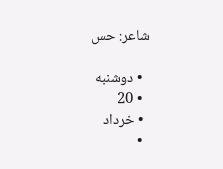شاعر: حس

  • دوشنبه
  • 20
  • خرداد
  •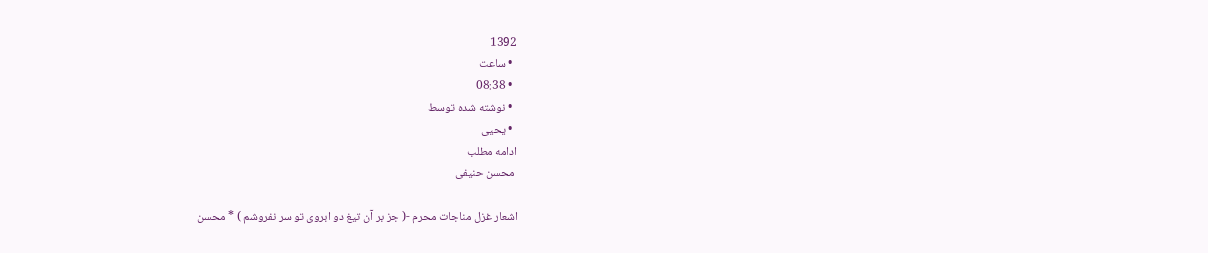1392
  • ساعت
  • 08:38
  • نوشته شده توسط
  • یحیی
ادامه مطلب
 محسن حنیفی

اشعار غزل مناجات محرم -( جز بر آن تیغ دو ابروی تو سر نفروشم ) * محسن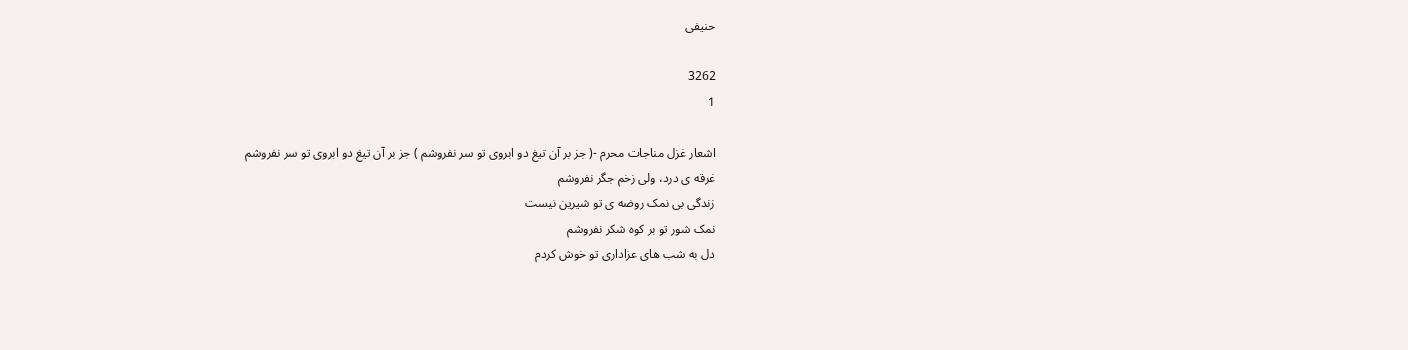حنیفی

3262
1

اشعار غزل مناجات محرم -( جز بر آن تیغ دو ابروی تو سر نفروشم ) جز بر آن تیغ دو ابروی تو سر نفروشم
غرقه ی درد، ولی زخم جگر نفروشم
زندگی بی نمک روضه ی تو شیرین نیست
نمک شور تو بر کوه شکر نفروشم
دل به شب های عزاداری تو خوش کردم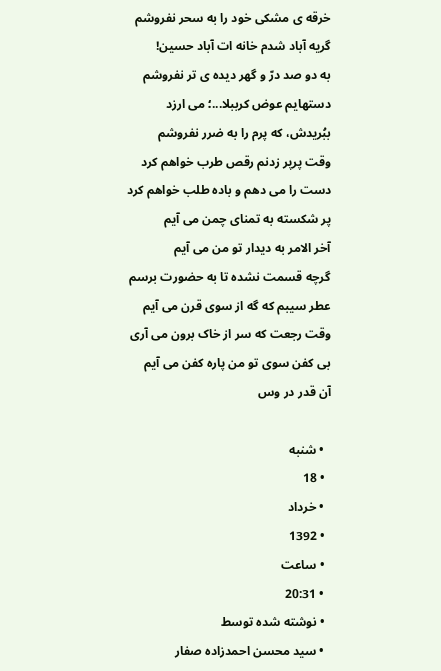خرقه ی مشکی خود را به سحر نفروشم
گریه آباد شدم خانه ات آباد حسین!
به دو صد درّ و گهر دیده ی تر نفروشم
دستهایم عوض کرببلا...؛ می ارزد
ببُریدش، که پرم را به ضرر نفروشم
وقت پرپر زدنم رقص طرب خواهم کرد
دست را می دهم و باده طلب خواهم کرد
پر شکسته به تمنای چمن می آیم
آخر الامر به دیدار تو من می آیم
گرچه قسمت نشده تا به حضورت برسم
عطر سیبم که گه از سوی قرن می آیم
وقت رجعت که سر از خاک برون می آری
بی کفن سوی تو من پاره کفن می آیم
آن قدر در وس

  • شنبه
  • 18
  • خرداد
  • 1392
  • ساعت
  • 20:31
  • نوشته شده توسط
  • سید محسن احمدزاده صفار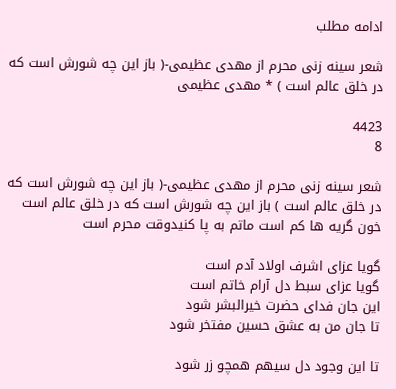ادامه مطلب

شعر سینه زنی محرم از مهدی عظیمی-( باز این چه شورش است که در خلق عالم است ) * مهدی عظیمی

4423
8

شعر سینه زنی محرم از مهدی عظیمی-( باز این چه شورش است که در خلق عالم است ) باز این چه شورش است که در خلق عالم است
خون گریه ها کم است ماتم به پا کنیدوقت محرم است

گویا عزای اشرف اولاد آدم است
گویا عزای سبط دل آرام خاتم است
این جان فدای حضرت خیرالبشر شود
تا جان من به عشق حسین مفتخر شود

تا این وجود دل سیهم همچو زر شود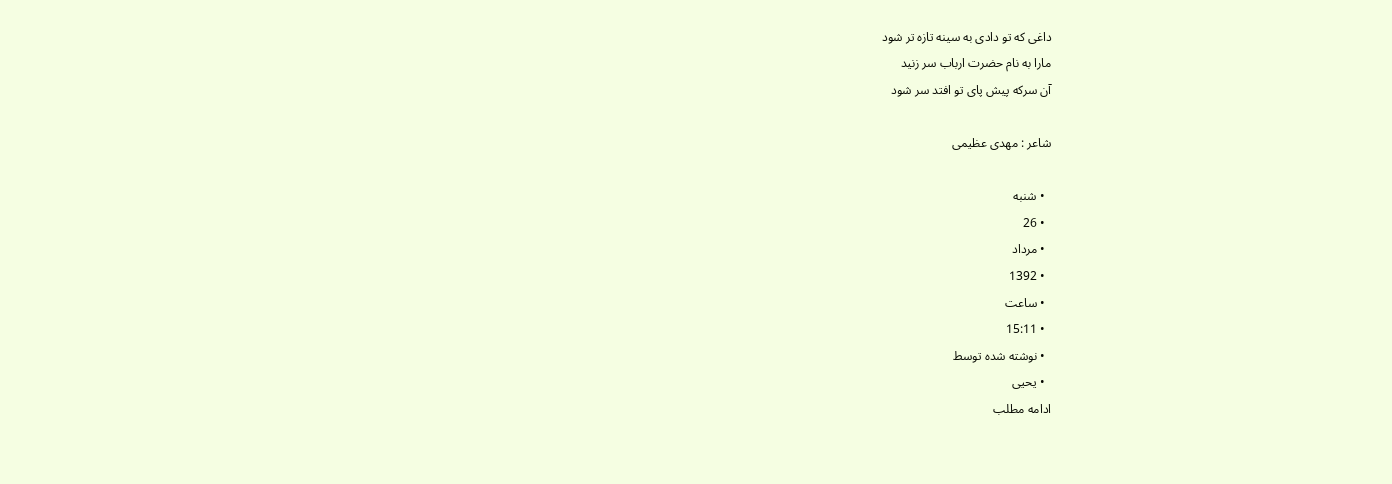داغی که تو دادی به سینه تازه تر شود
مارا به نام حضرت ارباب سر زنید
آن سرکه پیش پای تو افتد سر شود

شاعر : مهدی عظیمی

  • شنبه
  • 26
  • مرداد
  • 1392
  • ساعت
  • 15:11
  • نوشته شده توسط
  • یحیی
ادامه مطلب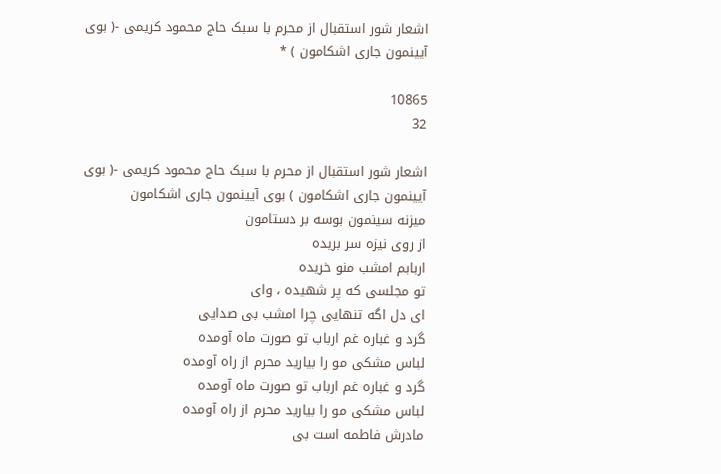اشعار شور استقبال از محرم با سبک حاج محمود کریمی -( بوی آیینمون جاری اشکامون ) *

10865
32

اشعار شور استقبال از محرم با سبک حاج محمود کریمی -( بوی آیینمون جاری اشکامون ) بوی آیینمون جاری اشکامون
میزنه سینمون بوسه بر دستامون
از روی نیزه سر بریده
اربابم امشب منو خریده
تو مجلسی که پر شهیده ، وای
ای دل اگه تنهایی چرا امشب بی صدایی
گرد و غباره غم ارباب تو صورت ماه آومده
لباس مشکی مو را بیارید محرم از راه آومده
گرد و غباره غم ارباب تو صورت ماه آومده
لباس مشکی مو را بیارید محرم از راه آومده
مادرش فاطمه است بی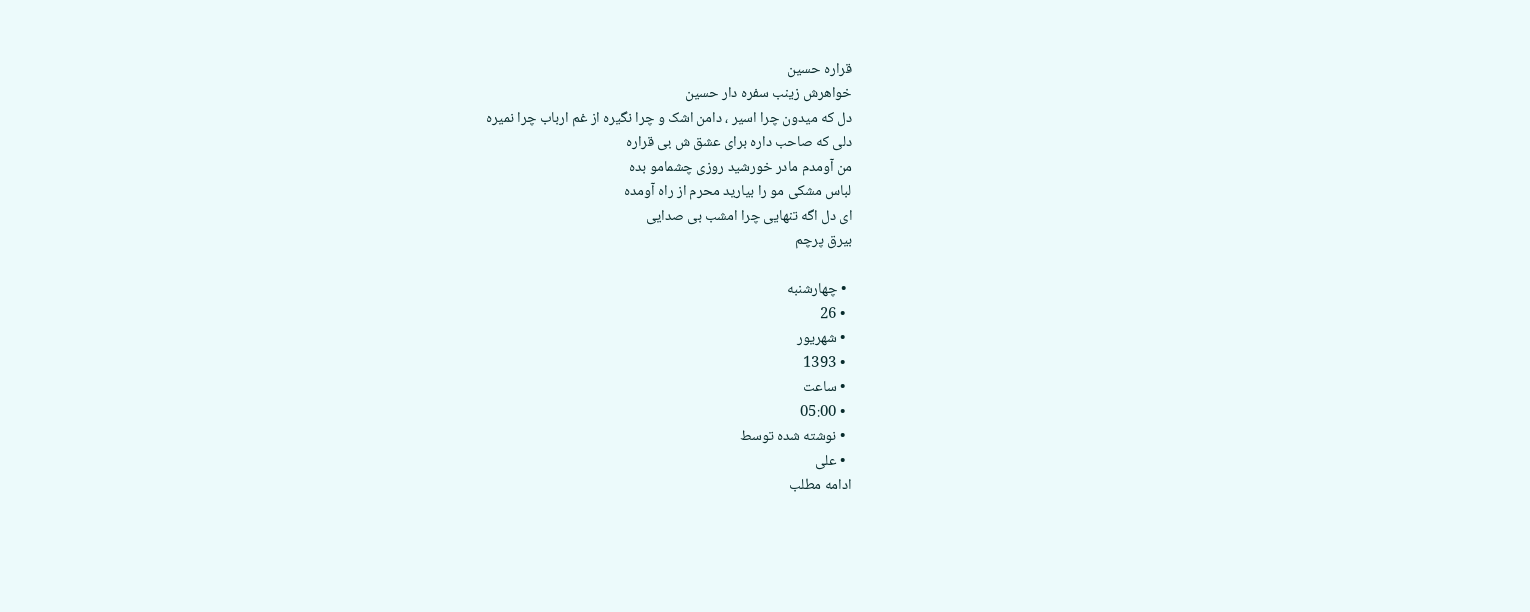قراره حسین
خواهرش زینب سفره دار حسین
دل که میدون چرا اسیر ، دامن اشک و چرا نگیره از غم ارباب چرا نمیره
دلی که صاحب داره برای عشق ش بی قراره
من آومدم مادر خورشید روزی چشمامو بده
لباس مشکی مو را بیارید محرم از راه آومده
ای دل اگه تنهایی چرا امشب بی صدایی
بیرق پرچم

  • چهارشنبه
  • 26
  • شهریور
  • 1393
  • ساعت
  • 05:00
  • نوشته شده توسط
  • علی
ادامه مطلب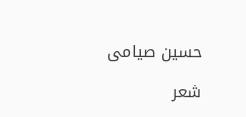حسین صیامی

شعر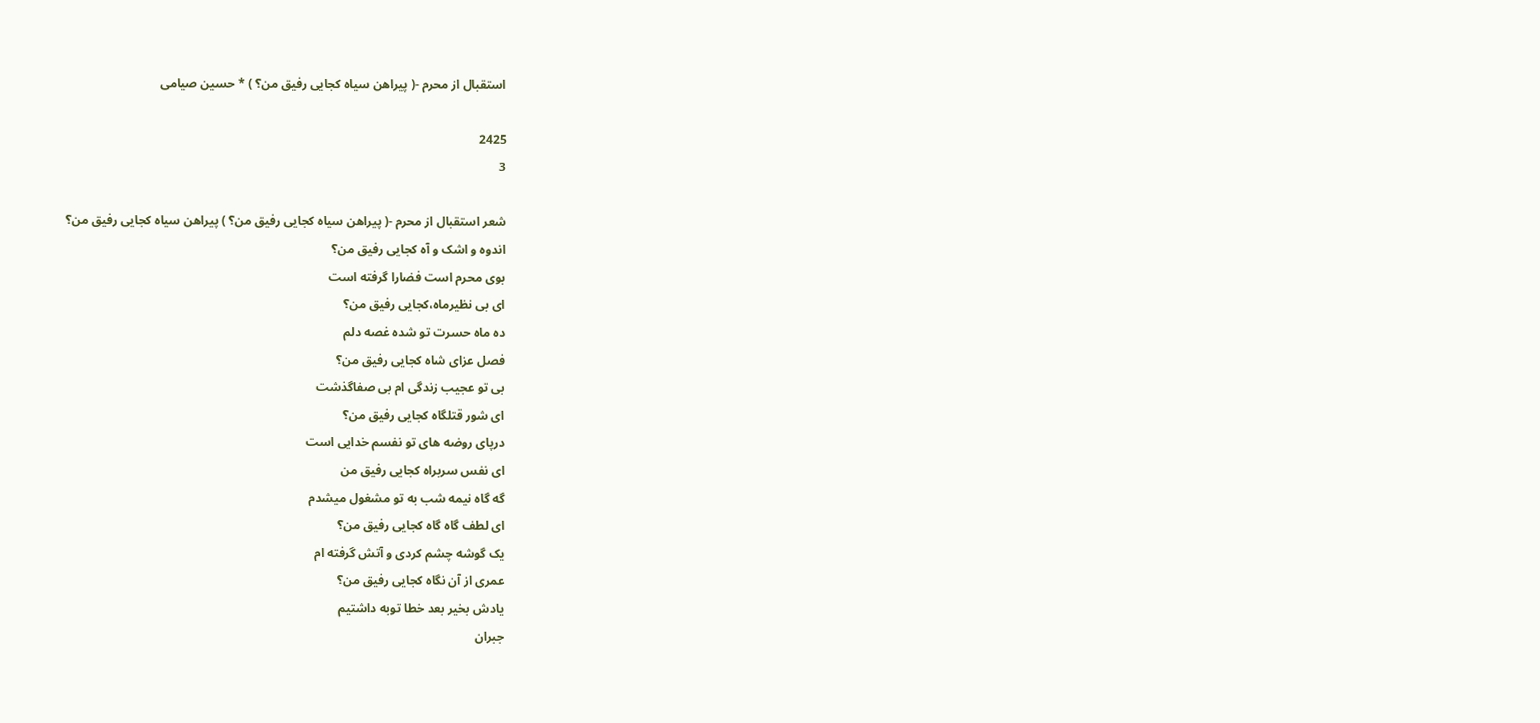استقبال از محرم -( پیراهن سیاه کجایی رفیق من؟ ) * حسین صیامی

2425
3

شعر استقبال از محرم -( پیراهن سیاه کجایی رفیق من؟ ) پیراهن سیاه کجایی رفیق من؟
اندوه و اشک و آه کجایی رفیق من؟
بوی محرم است فضارا گرفته است
ای بی نظیرماه،کجایی رفیق من؟
ده ماه حسرت تو شده غصه دلم
فصل عزای شاه کجایی رفیق من؟
بی تو عجیب زندگی ام بی صفاگذشت
ای شور قتلگاه کجایی رفیق من؟
درپای روضه های تو نفسم خدایی است
ای نفس سربراه کجایی رفیق من
گه گاه نیمه شب به تو مشغول میشدم
ای لطف گاه گاه کجایی رفیق من؟
یک گوشه چشم کردی و آتش گرفته ام
عمری از آن نگاه کجایی رفیق من؟
یادش بخیر بعد خطا توبه داشتیم
جبران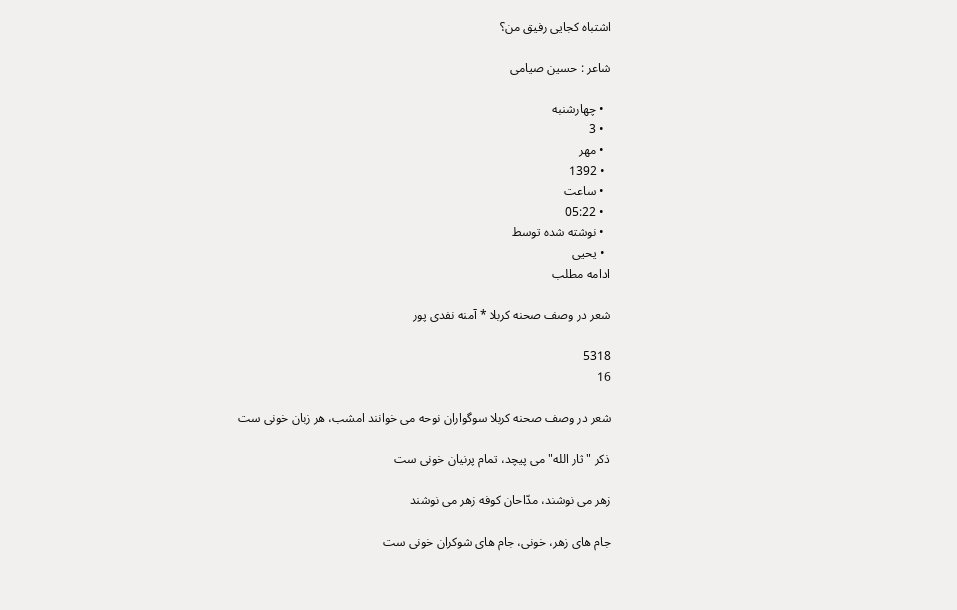اشتباه کجایی رفیق من؟

شاعر : حسین صیامی

  • چهارشنبه
  • 3
  • مهر
  • 1392
  • ساعت
  • 05:22
  • نوشته شده توسط
  • یحیی
ادامه مطلب

شعر در وصف صحنه کربلا * آمنه نفدی پور

5318
16

شعر در وصف صحنه کربلا سوگواران نوحه می خوانند امشب، هر زبان خونی ست

ذکر "ثار الله" می پیچد، تمام پرنیان خونی ست

زهر می نوشند، مدّاحان کوفه زهر می نوشند

جام های زهر، خونی، جام های شوکران خونی ست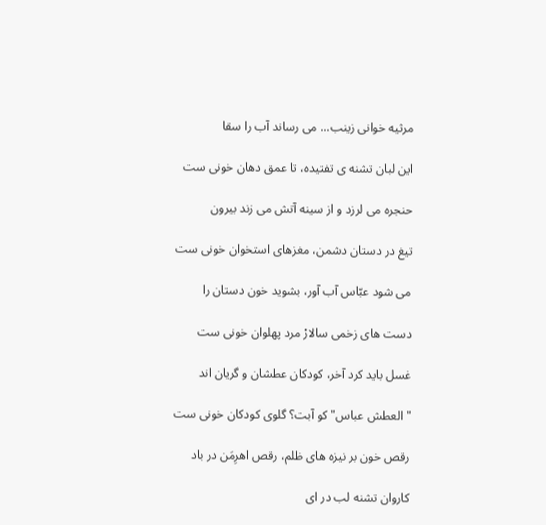مرثیه خوانی زینب... می رساند آب را سقا

این لبان تشنه ی تفتیده، تا عمق دهان خونی ست

حنجره می لرزد و از سینه آتش می زند بیرون

تیغ در دستان دشمن، مغزهای استخوان خونی ست

می شود عبّاس آب آور، بشوید خون دستان را

دست های زخمی سالارْ مرد پهلوان خونی ست

غسل باید کرد آخر، کودکان عطشان و گریان اند

"العطش عباس" کو آبت؟ گلوی کودکان خونی ست

رقص خون بر نیزه های ظلم، رقص اهرِمَن در باد

کاروان تشنه لب در ای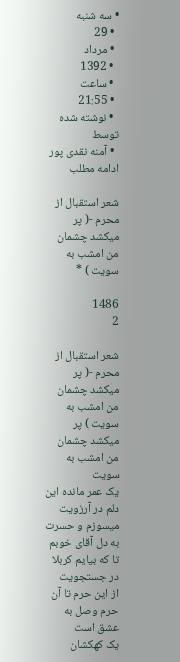• سه شنبه
  • 29
  • مرداد
  • 1392
  • ساعت
  • 21:55
  • نوشته شده توسط
  • آمنه نقدی پور
ادامه مطلب

شعر استقبال از محرم -( پر میکشد چشمان من امشب به سویت ) *

1486
2

شعر استقبال از محرم -( پر میکشد چشمان من امشب به سویت ) پر میکشد چشمان من امشب به سویت
یک عمر مانده این دلم در آرزویت
میسوزم و حسرت به دل آقای خوبم
تا که بیایم کربلا در جستجویت
از این حرم تا آن حرم وصل به عشق است
یک کهکشان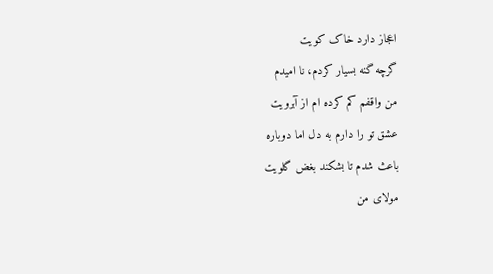اعجاز دارد خاک کویت
گرچه گنه بسیار کردم، نا امیدم
من واقفم کم کرده ام از آبرویت
عشق تو را دارم به دل اما دوباره
باعث شدم تا بشکند بغض گلویت
مولای من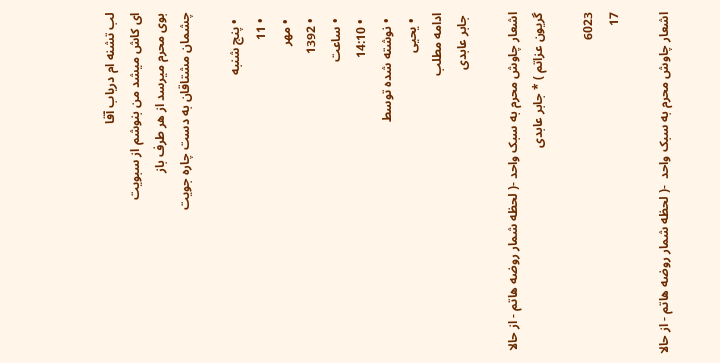لب تشنه ام دریاب آقا
ای کاش میشد من بنوشم از سبویت
بوی محرم میرسد از هر طرف باز
چشمان مشتاقان به دست چاره جویت

  • پنج شنبه
  • 11
  • مهر
  • 1392
  • ساعت
  • 14:10
  • نوشته شده توسط
  • یحیی
ادامه مطلب
 جابر عابدی

اشعار چاوش محرم به سبک واحد -( لحظه شمار روضه هاتم - از حالا گریون عزاتم ) * جابر عابدی

6023
17

اشعار چاوش محرم به سبک واحد  -( لحظه شمار روضه هاتم - از حالا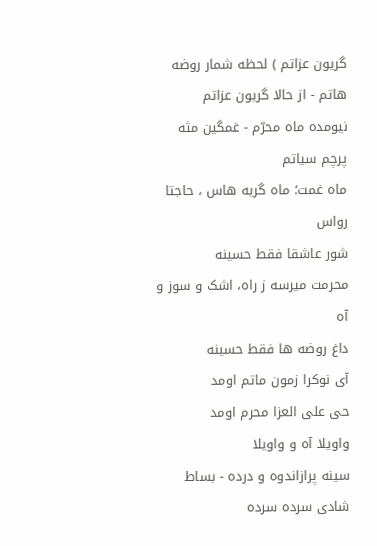گریون عزاتم ) لحظه شمار روضه هاتم - از حالا گریون عزاتم
نیومده ماه محرّم - غمگین مثه پرچم سیاتم
ماه غمت؛ ماه گریه هاس ، حاجتا رواس
شور عاشقا فقط حسینه
محرمت میرسه ز راه، اشک و سوز و آه
داغ روضه ها فقط حسینه
آی نوکرا زمون ماتم اومد
حی علی العزا محرم اومد
واویلا آه و واویلا
سینه پرازاندوه و درده - بساط شادی سرده سرده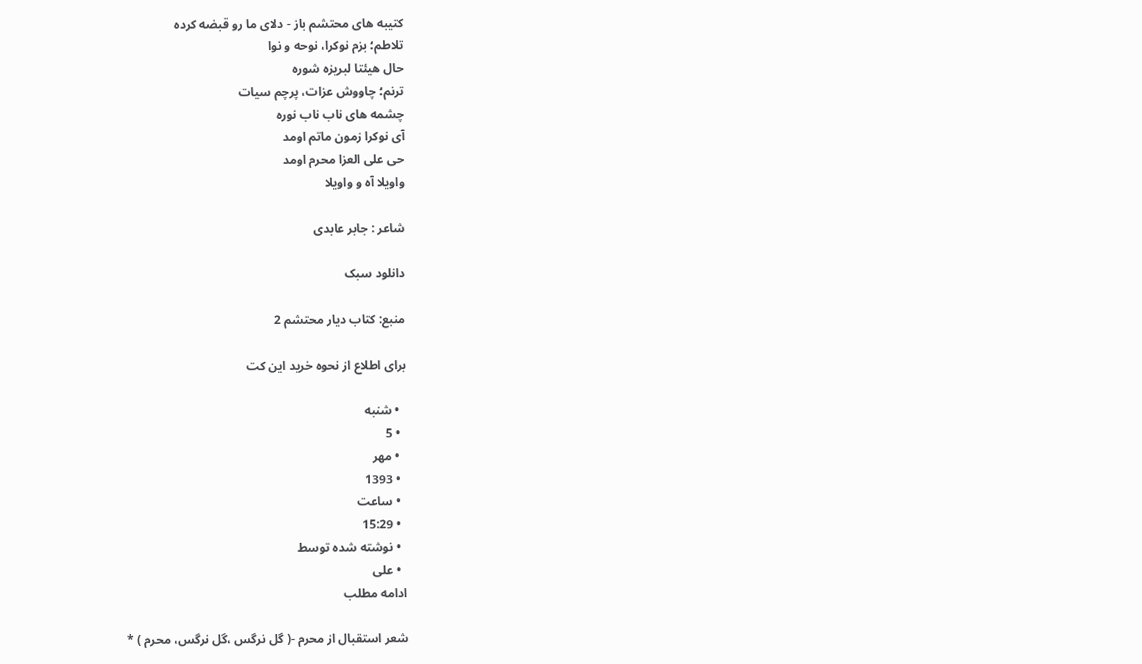کتیبه های محتشم باز - دلای ما رو قبضه کرده
تلاطم؛ بزم نوکرا، نوحه و نوا
حال هیئتا لبریزه شوره
ترنم؛ چاووش عزات، پرچم سیات
چشمه های ناب ناب نوره
آی نوکرا زمون ماتم اومد
حی علی العزا محرم اومد
واویلا آه و واویلا

شاعر : جابر عابدی

دانلود سبک

منبع: کتاب دیار محتشم 2

برای اطلاع از نحوه خرید این کت

  • شنبه
  • 5
  • مهر
  • 1393
  • ساعت
  • 15:29
  • نوشته شده توسط
  • علی
ادامه مطلب

شعر استقبال از محرم -( گل نرگس ،گل نرگس، محرم ) *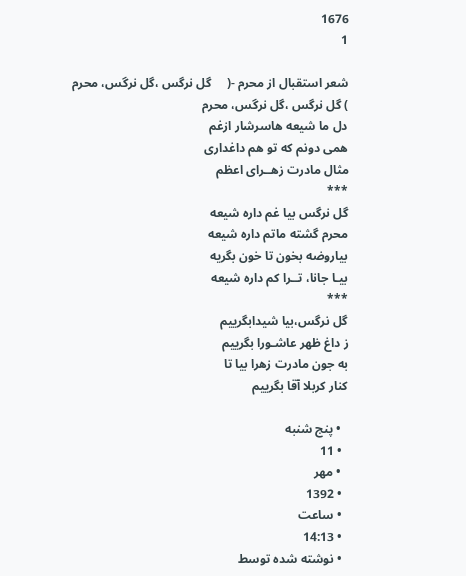1676
1

شعر استقبال از محرم -(     گل نرگس ،گل نرگس، محرم ) گل نرگس ،گل نرگس، محرم
دل ما شیعه هاسرشار ازغم
همی دونم که تو هم داغداری
مثال مادرت زهــرای اعظم
***
گل نرگس بیا غم داره شیعه
محرم گشته ماتم داره شیعه
بیاروضه بخون تا خون بگریه
بیـا جانا، تــرا کم داره شیعه
***
گل نرگس،بیا شیدابگرییم
ز داغ ظهر عاشـورا بگرییم
به جون مادرت زهرا بیا تا
کنار کربلا آقا بگرییم

  • پنج شنبه
  • 11
  • مهر
  • 1392
  • ساعت
  • 14:13
  • نوشته شده توسط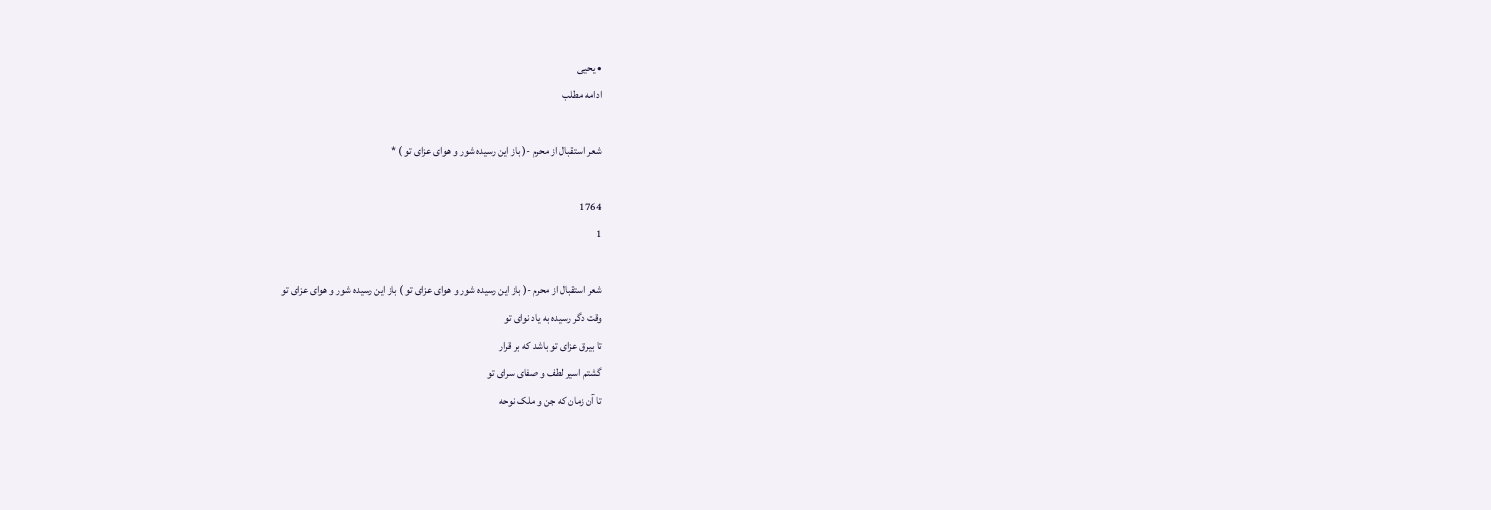• یحیی
ادامه مطلب

شعر استقبال از محرم -( باز این رسیده شور و هوای عزای تو ) *

1764
1

شعر استقبال از محرم -( باز این رسیده شور و هوای عزای تو ) باز این رسیده شور و هوای عزای تو
وقت دگر رسیده به یاد نوای تو
تا بیرق عزای تو باشد که بر قرار
گشتم اسیر لطف و صفای سرای تو
تا آن زمان که جن و ملک نوحه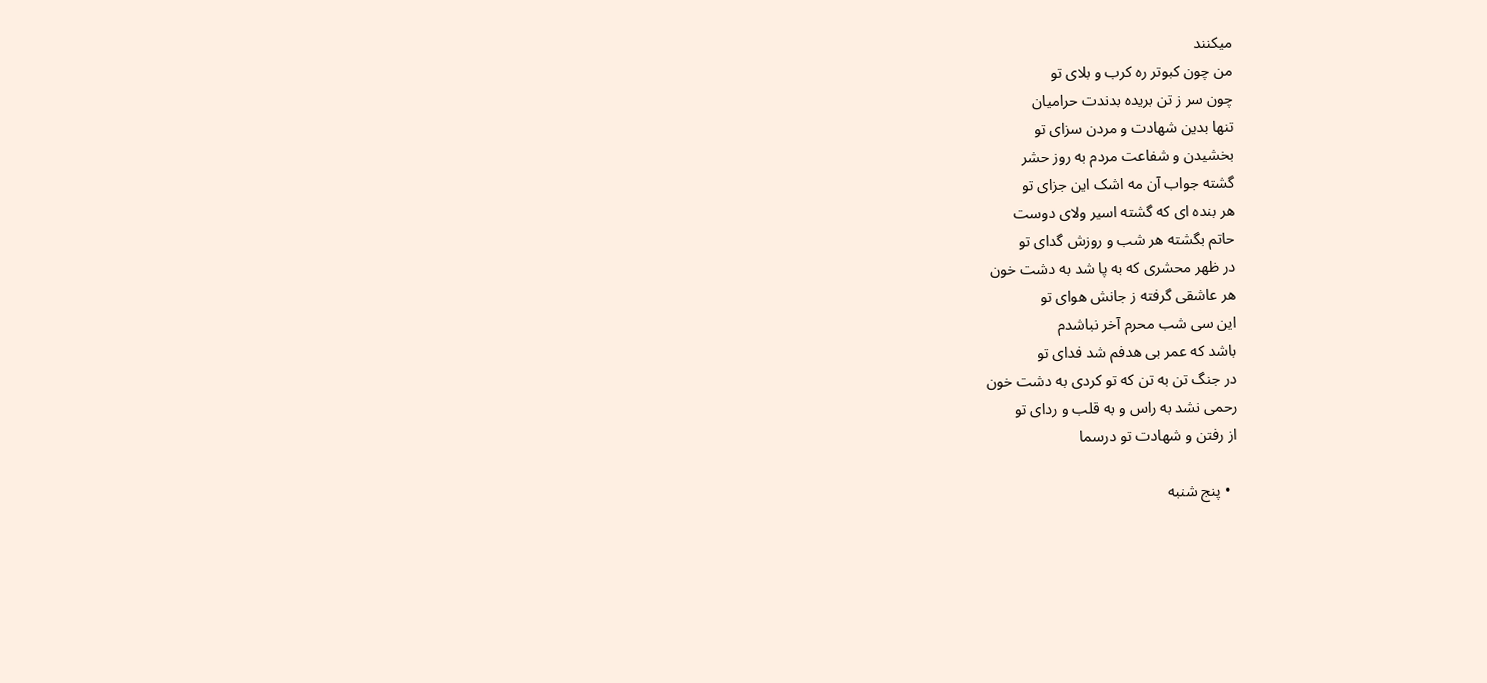میکنند
من چون کبوتر ره کرب و بلای تو
چون سر ز تن بریده بدندت حرامیان
تنها بدین شهادت و مردن سزای تو
بخشیدن و شفاعت مردم به روز حشر
گشته جواب آن مه اشک این جزای تو
هر بنده ای که گشته اسیر ولای دوست
حاتم بگشته هر شب و روزش گدای تو
در ظهر محشری که به پا شد به دشت خون
هر عاشقی گرفته ز جانش هوای تو
این سی شب محرم آخر نباشدم
باشد که عمر بی هدفم شد فدای تو
در جنگ تن به تن که تو کردی به دشت خون
رحمی نشد به راس و به قلب و ردای تو
از رفتن و شهادت تو درسما

  • پنج شنبه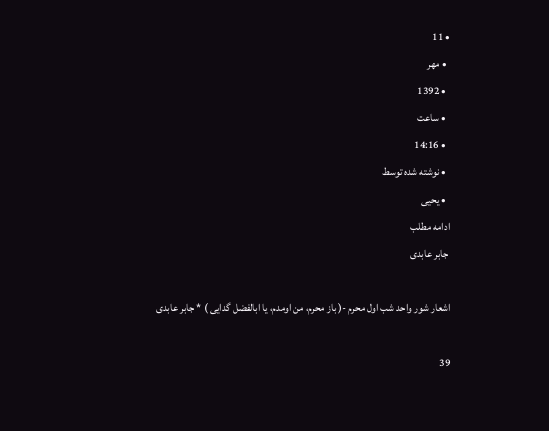• 11
  • مهر
  • 1392
  • ساعت
  • 14:16
  • نوشته شده توسط
  • یحیی
ادامه مطلب
 جابر عابدی

اشعار شور واحد شب اول محرم -( باز محرم، من اومدم، یا ابالفضل گدایی ) * جابر عابدی

39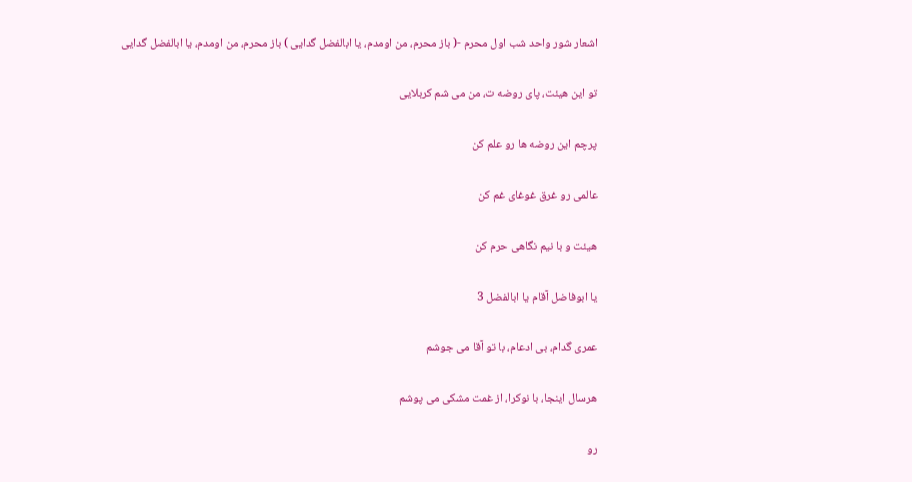اشعار شور واحد شب اول محرم -( باز محرم، من اومدم، یا ابالفضل گدایی ) باز محرم، من اومدم، یا ابالفضل گدایی

تو این هیئت، پای روضه ت، من می شم کربلایی

پرچم این روضه ها رو علم کن

عالمی رو غرق غوغای غم کن

هیئت و با نیم نگاهی حرم کن

یا ابوفاضل آقام یا ابالفضل 3

عمری گدام، بی ادعام، با تو آقا می جوشم

هرسال اینجا، با نوکرا، از غمت مشکی می پوشم

رو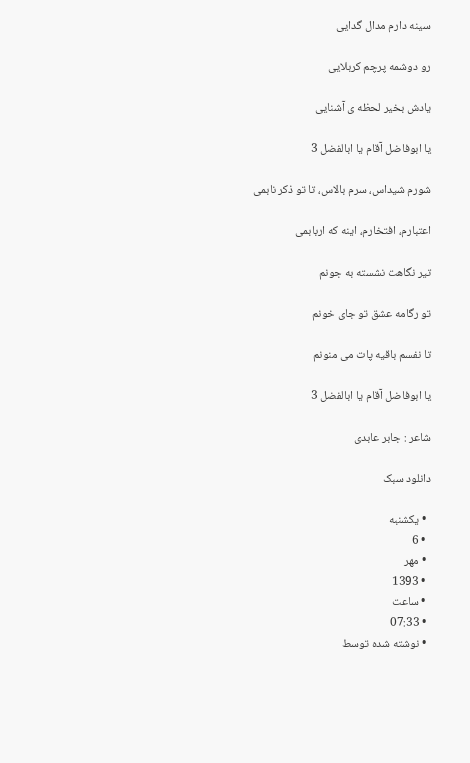سینه دارم مدال گدایی

رو دوشمه پرچم کربلایی

یادش بخیر لحظه ی آشنایی

یا ابوفاضل آقام یا ابالفضل 3

شورم شیداس، سرم بالاس، تا تو ذکر نابمی

اعتبارم، افتخارم، اینه که اربابمی

تیر نگاهت نشسته به جونم

تو رگامه عشق تو جای خونم

تا نفسم باقیه پات می منونم

یا ابوفاضل آقام یا ابالفضل 3

شاعر : جابر عابدی

دانلود سبک

  • یکشنبه
  • 6
  • مهر
  • 1393
  • ساعت
  • 07:33
  • نوشته شده توسط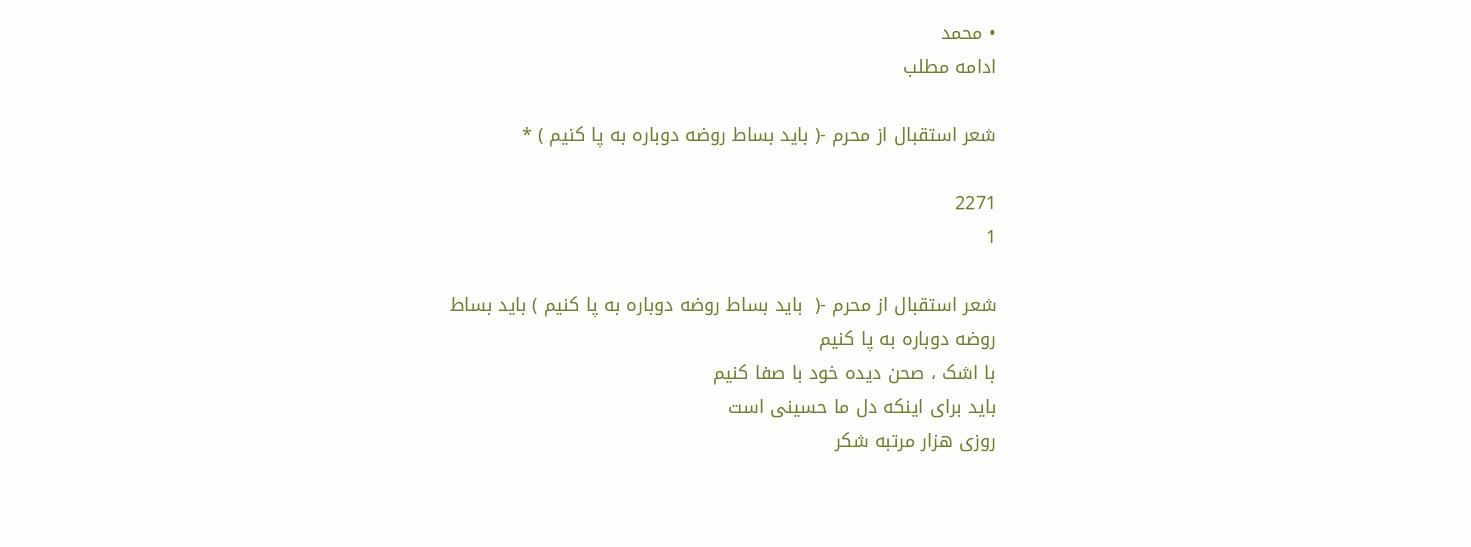• محمد
ادامه مطلب

شعر استقبال از محرم -( باید بساط روضه دوباره به پا کنیم ) *

2271
1

شعر استقبال از محرم -(  باید بساط روضه دوباره به پا کنیم ) باید بساط روضه دوباره به پا کنیم
با اشک ، صحن دیده خود با صفا کنیم
باید برای اینکه دل ما حسینی است
روزی هزار مرتبه شکر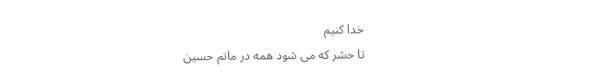خدا کنیم
تا حشر که می شود همه در ماتم حسین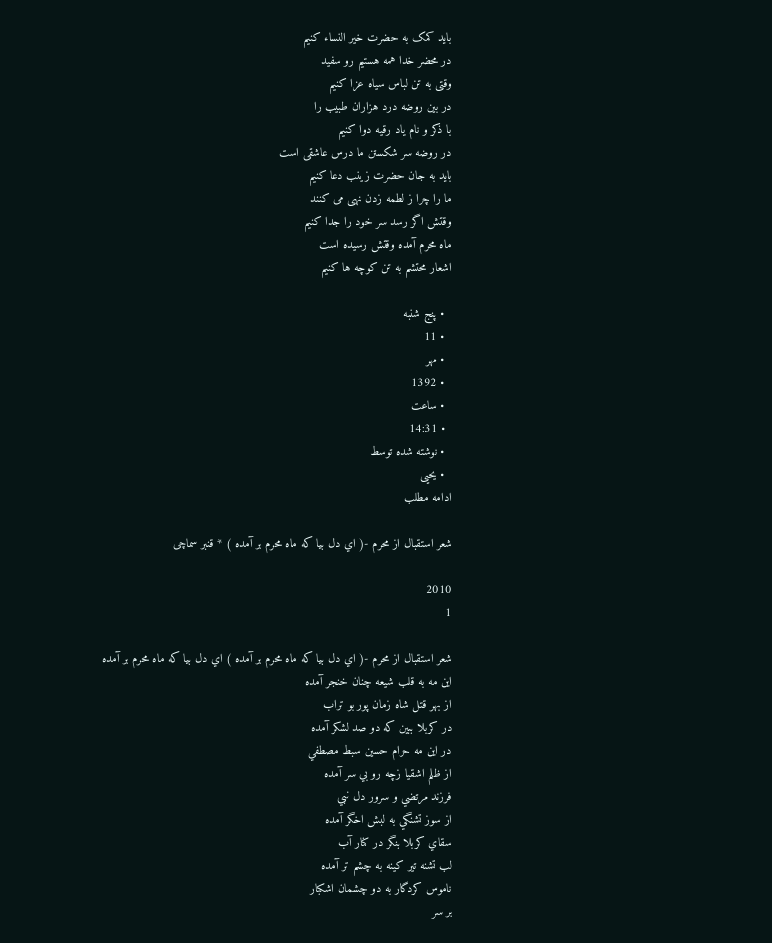باید کمک به حضرت خیر النساء کنیم
در محضر خدا همه هستیم رو سفید
وقتی به تن لباس سیاه عزا کنیم
در بین روضه درد هزاران طبیب را
با ذکر و نام یاد رقیه دوا کنیم
در روضه سر شکستن ما درس عاشقی است
باید به جان حضرت زینب دعا کنیم
ما را چرا ز لطمه زدن نهی می کنند
وقتش اگر رسد سر خود را جدا کنیم
ماه محرم آمده وقتش رسیده است
اشعار محتشم به تن کوچه ها کنیم

  • پنج شنبه
  • 11
  • مهر
  • 1392
  • ساعت
  • 14:31
  • نوشته شده توسط
  • یحیی
ادامه مطلب

شعر استقبال از محرم -( اي دل بيا كه ماه محرم بر آمده ) * قنبر سماچی

2010
1

شعر استقبال از محرم -( اي دل بيا كه ماه محرم بر آمده ) اي دل بيا كه ماه محرم بر آمده
اين مه به قلب شيعه چنان خنجر آمده
از بهر قتل شاه زمان پور بو تراب
در كربلا ببين كه دو صد لشكر آمده
در اين مه حرام حسين سبط مصطفي
از ظلم اشقيا زچه رو بي سر آمده
فرزند مرتضي و سرور دل نبي
از سوز تشنگي به لبش اخگر آمده
سقاي كربلا بنگر در كنار آب
لب تشنه تير كينه به چشم تر آمده
ناموس كردگار به دو چشمان اشكبار
بر سر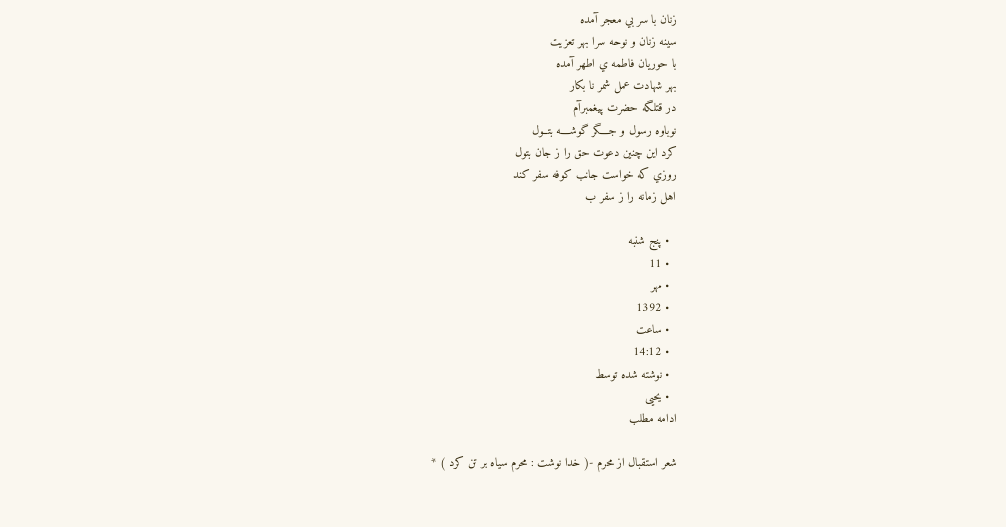زنان با سر بي معجر آمده
سينه زنان و نوحه سرا بهر تعزيت
با حوريان فاطمه ي اطهر آمده
بهر شهادت عمل شمر نا بكار
در قتلگه حضرت پيغمبرآم
نوباوه رسول و جــــگر گوشــــه بتــول
كرد اين چنين دعوت حق را ز جان بتول
روزي كه خواست جانب كوفه سفر كند
اهل زمانه را ز سفر ب

  • پنج شنبه
  • 11
  • مهر
  • 1392
  • ساعت
  • 14:12
  • نوشته شده توسط
  • یحیی
ادامه مطلب

شعر استقبال از محرم -( خدا نوشت : محرم سیاه بر تن کرد ) *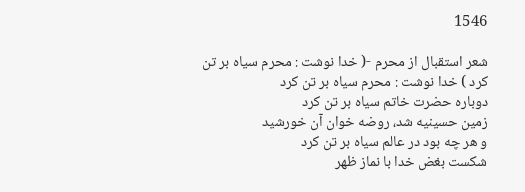1546

شعر استقبال از محرم -( خدا نوشت : محرم سیاه بر تن کرد ) خدا نوشت : محرم سیاه بر تن کرد
دوباره حضرت خاتم سیاه بر تن کرد
زمین حسینیه شد، روضه خوان آن خورشید
و هر چه بود در عالم سیاه بر تن کرد
شکست بغض خدا با نماز ظهر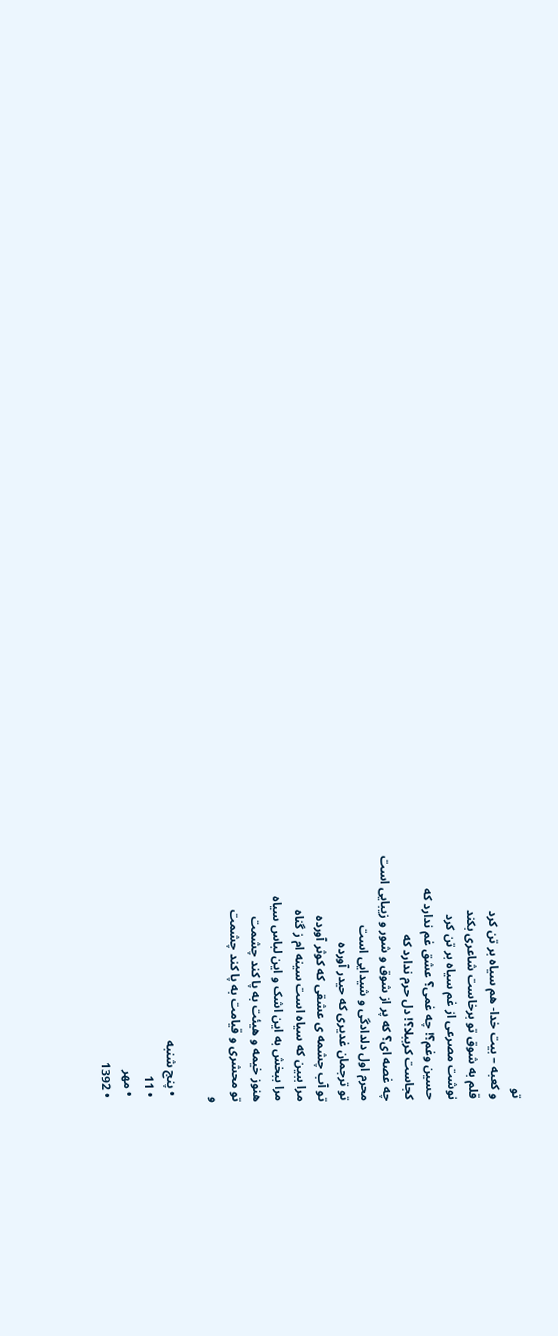تو
و کعبه – بیت خدا- هم سیاه بر تن کرد
قلم به شوق تو برخاست شاعری بکند
نوشت مصرعی از غم سیاه بر تن کرد
حسین وغم؟! چه غمی؟ عشق غم ندارد که
کجاست کرببلا؟! دل حرم ندارد که
چه غصه ای؟ که پر از شوق و شور و زیبایی است
محرم اول دلدادگی و شیدایی است
تو ترجمان غدیری که حیدر آورده
تو آب چشمه ی عشقی که کوثر آورده
مرا ببین که سیاه است سینه ام ز گناه
مرا ببخش به این اشک و این لباس سیاه
هنوز خیمه و هیئت به پا کند چشمت
تو محشری و قیامت به پا کند چشمت
و

  • پنج شنبه
  • 11
  • مهر
  • 1392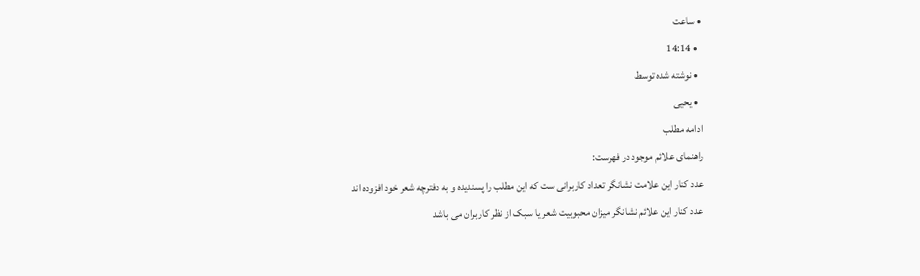• ساعت
  • 14:14
  • نوشته شده توسط
  • یحیی
ادامه مطلب
راهنمای علائم موجود در فهرست:
عدد کنار این علامت نشانگر تعداد کاربرانی ست که این مطلب را پسندیده و به دفترچه شعر خود افزوده اند
عدد کنار این علائم نشانگر میزان محبوبیت شعر یا سبک از نظر کاربران می باشد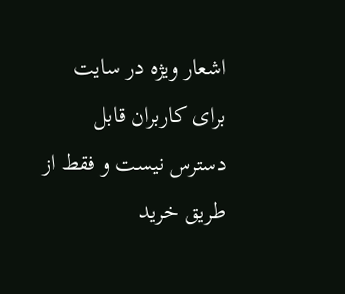اشعار ویژه در سایت برای کاربران قابل دسترس نیست و فقط از طریق خرید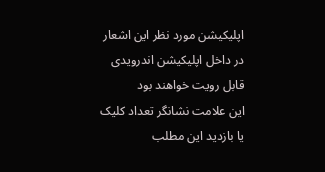اپلیکیشن مورد نظر این اشعار در داخل اپلیکیشن اندرویدی قابل رویت خواهند بود
این علامت نشانگر تعداد کلیک یا بازدید این مطلب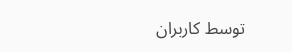توسط کاربران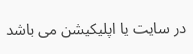در سایت یا اپلیکیشن می باشد